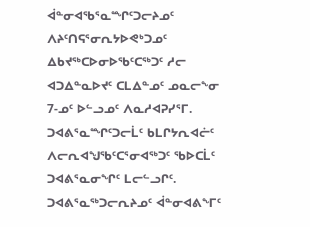ᐋᓐᓂᐊᖃᕐᓇᙱᑦᑐᓕᔨᓄᑦ ᐱᔨᑦᑎᕋᕐᓂᕆᔭᐅᕙᒃᑐᓄᑦ ᐃᑲᔪᖅᑕᐅᓂᐅᖃᑦᑕᖅᑐᑦ ᓱᓕ ᐊᑐᐃᓐᓇᐅᔪᑦ ᑕᒪᐃᓐᓄᑦ ᓄᓇᓕᖕᓂ 7-ᓄᑦ ᐅᓪᓗᓄᑦ ᐱᓇᓱᐊᕈᓯᕐᒥ. ᑐᐊᕕᕐᓇᙱᑦᑐᓕᒫᑦ ᑲᒪᒋᔭᕆᐊᓖᑦ ᐱᓕᕆᐊᖑᖃᑦᑕᕐᓂᐊᖅᑐᑦ ᖃᐅᑕᒫᑦ ᑐᐊᕕᕐᓇᓂᖏᑦ ᒪᓕᓪᓗᒋᑦ. ᑐᐊᕕᕐᓇᖅᑐᓕᕆᔨᓄᑦ ᐋᓐᓂᐊᕕᖕᒥᑦ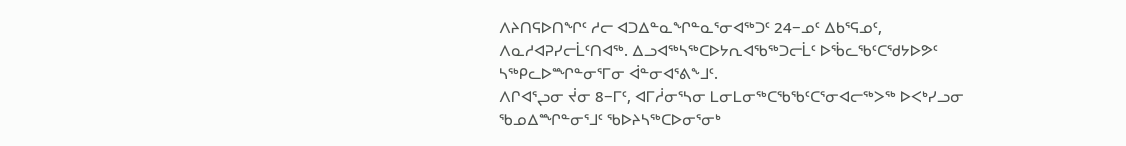ᐱᔨᑎᕋᐅᑎᖏᑦ ᓱᓕ ᐊᑐᐃᓐᓇᖏᓐᓇᕐᓂᐊᖅᑐᑦ 24−ᓄᑦ ᐃᑲᕐᕋᓄᑦ, ᐱᓇᓱᐊᕈᓯᓕᒫᑦᑎᐊᖅ. ᐃᓗᐊᖅᓴᖅᑕᐅᔭᕆᐊᖃᖅᑐᓕᒫᑦ ᐅᖄᓚᖃᑦᑕᖁᔭᐅᕗᑦ ᓴᖅᑭᓚᐅᙱᓐᓂᕐᒥᓂ ᐋᓐᓂᐊᕐᕕᖕᒧᑦ.
ᐱᒋᐊᕐᖢᓂ ᔫᓂ 8−ᒥᑦ, ᐊᒥᓲᓂᕐᓴᓂ ᒪᓂᒪᓂᖅᑕᖃᖃᑦᑕᕐᓂᐊᓕᖅᐳᖅ ᐅᐸᒃᓯᓗᓂ ᖃᓄᐃᙱᓐᓂᕐᒧᑦ ᖃᐅᔨᓴᖅᑕᐅᓂᕐᓂᒃ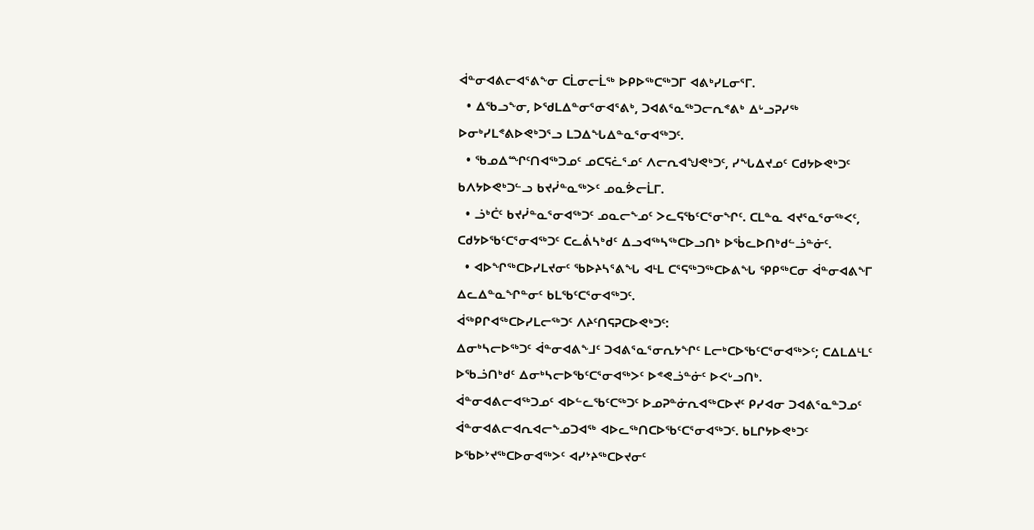ᐋᓐᓂᐊᕕᓕᐊᕐᕕᖕᓂ ᑕᒫᓂᓕᒫᖅ ᐅᑭᐅᖅᑕᖅᑐᒥ ᐊᕕᒃᓯᒪᓂᕐᒥ.
  • ᐃᖃᓗᖕᓂ, ᐅᖁᒪᐃᓐᓂᕐᓂᐊᕐᕕᒃ, ᑐᐊᕕᕐᓇᖅᑐᓕᕆᕝᕕᒃ ᐃᒡᓗᕈᓯᖅ ᐅᓂᒃᓯᒪᕝᕕᐅᕙᒃᑐᕐᓗ ᒪᑐᐃᖓᐃᓐᓇᕐᓂᐊᖅᑐᑦ.
  • ᖃᓄᐃᙱᑦᑎᐊᖅᑐᓄᑦ ᓄᑕᕋᓛᕐᓄᑦ ᐱᓕᕆᐊᖑᕙᒃᑐᑦ, ᓯᖓᐃᔪᓄᑦ ᑕᑯᔭᐅᕙᒃᑐᑦ ᑲᐱᔭᐅᕙᒃᑐᓪᓗ ᑲᔪᓰᓐᓇᖅᐳᑦ ᓄᓇᕘᓕᒫᒥ.
  • ᓘᒃᑖᑦ ᑲᔪᓰᓐᓇᕐᓂᐊᖅᑐᑦ ᓄᓇᓕᖕᓄᑦ ᐳᓚᕋᖃᑦᑕᕐᓂᖏᑦ. ᑕᒪᓐᓇ ᐊᔪᕐᓇᕐᓂᖅᐸᑦ, ᑕᑯᔭᐅᖃᑦᑕᕐᓂᐊᖅᑐᑦ ᑕᓚᕖᓴᒃᑯᑦ ᐃᓗᐊᖅᓴᖅᑕᐅᓗᑎᒃ ᐅᖄᓚᐅᑎᒃᑯᓪᓘᓐᓃᑦ.
  • ᐊᐅᖏᖅᑕᐅᓯᒪᔪᓂᑦ ᖃᐅᔨᓴᕐᕕᖓ ᐊᒻᒪ ᑕᕐᕋᖅᑐᖅᑕᐅᕕᖓ ᕿᑭᖅᑕᓂ ᐋᓐᓂᐊᕕᖕᒥ ᐃᓚᐃᓐᓇᖏᓐᓂᑦ ᑲᒪᖃᑦᑕᕐᓂᐊᖅᑐᑦ.
ᐋᖅᑭᒋᐊᖅᑕᐅᓯᒪᓕᖅᑐᑦ ᐱᔨᑦᑎᕋᕈᑕᐅᕙᒃᑐᑦ:
ᐃᓂᒃᓴᓕᐅᖅᑐᑦ ᐋᓐᓂᐊᕕᖕᒧᑦ ᑐᐊᕕᕐᓇᕐᓂᕆᔭᖏᑦ ᒪᓕᒃᑕᐅᖃᑦᑕᕐᓂᐊᖅᐳᑦ; ᑕᐃᒪᐃᒻᒪᑦ ᐅᖃᓘᑎᒃᑯᑦ ᐃᓂᒃᓴᓕᐅᖃᑦᑕᕐᓂᐊᖅᐳᑦ ᐅᕝᕙᓘᓐᓃᑦ ᐅᐸᒡᓗᑎᒃ.
ᐋᓐᓂᐊᕕᓕᐊᖅᑐᓄᑦ ᐊᐅᓪᓚᖃᑦᑕᖅᑐᑦ ᐅᓄᕈᓐᓃᕆᐊᖅᑕᐅᔪᑦ ᑭᓯᐊᓂ ᑐᐊᕕᕐᓇᓐᑐᓄᑦ ᐋᓐᓂᐊᕕᓕᐊᕆᐊᓕᖕᓄᑐᐊᖅ ᐊᐅᓚᖅᑎᑕᐅᖃᑦᑕᕐᓂᐊᖅᑐᑦ. ᑲᒪᒋᔭᐅᕙᒃᑐᑦ ᐅᖃᐅᔾᔪᖅᑕᐅᓂᐊᖅᐳᑦ ᐊᓯᔾᔨᖅᑕᐅᔪᓂᑦ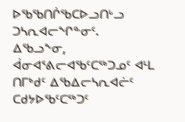ᐅᖃᖃᑎᒌᖃᑕᐅᓗᑎᒡᓗ ᑐᓴᕆᐊᓕᖏᓐᓂᑦ.
ᐃᖃᓗᖕᓂ, ᐋᓂᐊᕐᕕᓕᐊᖃᑦᑕᖅᑐᓄᑦ ᐊᒻᒪ ᑎᒥᒃᑯᑦ ᐃᖃᐃᓕᓴᕆᐊᓖᑦ ᑕᑯᔭᐅᖃᑦᑕᖅᑐᑦ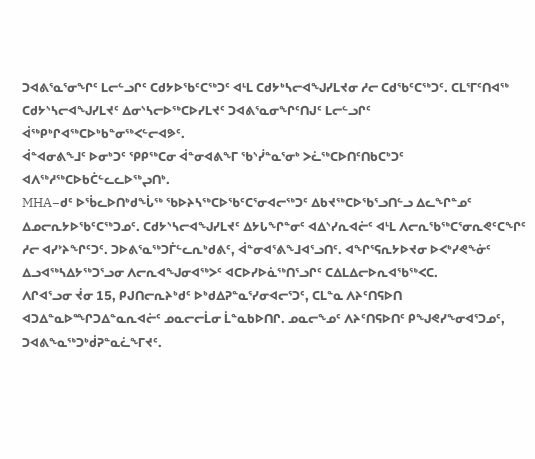ᑐᐊᕕᕐᓇᕐᓂᖏᑦ ᒪᓕᓪᓗᒋᑦ ᑕᑯᔭᐅᖃᑦᑕᖅᑐᑦ ᐊᒻᒪ ᑕᑯᔭᒃᓴᓕᐊᖑᓯᒪᔪᓂ ᓱᓕ ᑕᑯᖃᑦᑕᖅᑐᑦ. ᑕᒪᕐᒥᑦᑎᐊᖅ ᑕᑯᔭᔅᓴᓕᐊᖑᓯᒪᔪᑦ ᐃᓂᔅᓴᓕᐅᖅᑕᐅᓯᒪᔪᑦ ᑐᐊᕕᕐᓇᓂᖏᑦᑎᒍᑦ ᒪᓕᓪᓗᒋᑦ ᐋᖅᑭᒃᒋᐊᖅᑕᐅᒃᑲᓐᓂᖅᐸᓪᓕᐊᕗᑦ.
ᐋᓐᐊᓂᕕᖕᒧᑦ ᐅᓂᒃᑐᑦ ᕿᑭᖅᑕᓂ ᐋᓐᓂᐊᕕᖕᒥ ᖃᔅᓰᓐᓇᕐᓂᒃ ᐳᓛᖅᑕᐅᑎᑦᑎᑲᑕᒃᑐᑦ ᐊᐱᖅᓱᖅᑕᐅᑲᑖᓪᓚᓚᐅᖅᖢᑎᒃ.
MHA−ᑯᑦ ᐅᖄᓚᐅᑎᒃᑯᖔᖅ ᖃᐅᔨᓴᖅᑕᐅᖃᑦᑕᕐᓂᐊᓕᖅᑐᑦ ᐃᑲᔪᖅᑕᐅᖃᕐᓗᑎᓪᓗ ᐃᓚᖏᓐᓄᑦ ᐃᓄᓕᕆᔭᐅᖃᑦᑕᖅᑐᓄᑦ. ᑕᑯᔭᔅᓴᓕᐊᖑᓯᒪᔪᑦ ᐃᔭᒐᖏᓐᓂᑦ ᐊᐃᔅᓯᕆᐊᓖᑦ ᐊᒻᒪ ᐱᓕᕆᖃᖅᑕᕐᓂᕆᕙᑦᑕᖏᑦ ᓱᓕ ᐊᓯᔾᔨᖏᑦᑐᑦ. ᑐᐅᕕᕐᓇᖅᑐᒦᓪᓚᕆᒃᑯᕕᑦ, ᐋᓐᓂᐊᕐᕕᖕᒧᐊᕐᓗᑎᑦ. ᐊᖏᕐᕋᕆᔭᐅᔪᓂ ᐅᐸᒃᓯᕙᖕᓃᑦ ᐃᓗᐊᖅᓴᐃᔭᖅᑐᕐᓗᓂ ᐱᓕᕆᐊᖑᓂᐊᖅᐳᑦ ᐊᑕᐅᓯᐅᓈᖅᑎᕐᓗᒋᑦ ᑕᐃᒪᐃᓕᐅᕆᐊᖃᖅᐸᑕ.
ᐱᒋᐊᕐᓗᓂ ᔫᓂ 15, ᑭᒍᑎᓕᕆᔨᒃᑯᑦ ᐅᒃᑯᐃᕈᓐᓇᕐᓯᓂᐊᓕᕐᑐᑦ, ᑕᒪᓐᓇ ᐱᔨᑦᑎᕋᐅᑎ ᐊᑐᐃᓐᓇᐅᙱᑐᐃᓐᓇᕆᐊᓖᑦ ᓄᓇᓕᓕᒫᓂ ᒫᓐᓇᑲᐅᑎᒋ. ᓄᓇᓕᖕᓄᑦ ᐱᔨᑦᑎᕋᐅᑎᑦ ᑭᖑᕙᓯᖕᓂᐊᕐᑐᓄᑦ, ᑐᐊᕕᖕᓇᖅᑐᒃᑰᕈᓐᓇᓛᖕᒥᔪᑦ.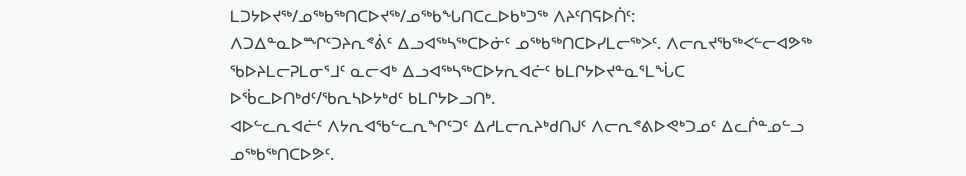ᒪᑐᔭᐅᔪᖅ/ᓄᖅᑲᖅᑎᑕᐅᔪᖅ/ᓄᖅᑲᖓᑎᑕᓚᐅᑲᒃᑐᖅ ᐱᔨᑦᑎᕋᐅᑏᑦ:
ᐱᑐᐃᓐᓇᐅᙱᑦᑐᔨᕆᕝᕖᑦ ᐃᓗᐊᖅᓴᖅᑕᐅᓃᑦ ᓄᖅᑲᖅᑎᑕᐅᓯᒪᓕᖅᐳᑦ. ᐱᓕᕆᔪᖃᖅᐸᓪᓕᐊᕗᖅ ᖃᐅᔨᒪᓕᕈᒪᓂᕐᒧᑦ ᓇᓕᐊᒃ ᐃᓗᐊᖅᓴᖅᑕᐅᔭᕆᐊᓖᑦ ᑲᒪᒋᔭᐅᔪᓐᓇᕐᒪᖔᑕ ᐅᖄᓚᐅᑎᒃᑯᑦ/ᖃᕆᓴᐅᔭᒃᑯᑦ ᑲᒪᒋᔭᐅᓗᑎᒃ.
ᐊᐅᓪᓚᕆᐊᓖᑦ ᐱᔭᕆᐊᖃᓪᓚᕆᖏᑦᑐᑦ ᐃᓱᒪᓕᕆᔨᒃᑯᑎᒍᑦ ᐱᓕᕆᕝᕕᐅᕙᒃᑐᓄᑦ ᐃᓚᒌᓐᓄᓪᓗ ᓄᖅᑲᖅᑎᑕᐅᕗᑦ.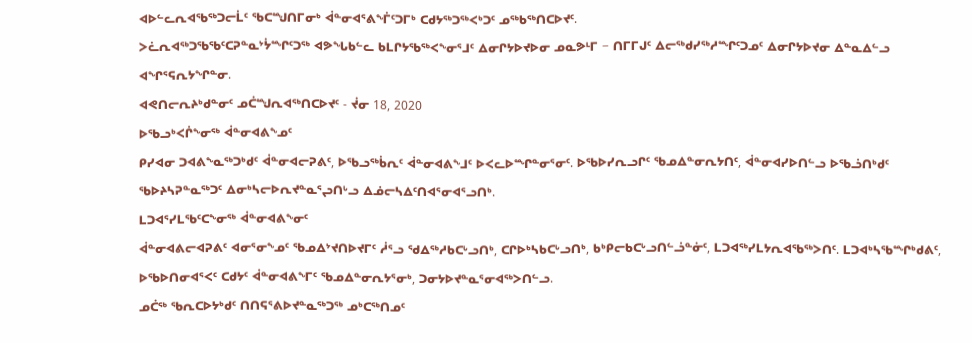ᐊᐅᓪᓚᕆᐊᖃᖅᑐᓕᒫᑦ ᖃᑕᙳᑎᒥᓂᒃ ᐋᓐᓂᐊᕐᕕᖕᒦᑦᑐᒥᒃ ᑕᑯᔭᖅᑐᖅᐸᒃᑐᑦ ᓄᖅᑲᖅᑎᑕᐅᔪᑦ.
ᐳᓛᕆᐊᖅᑐᖃᖃᑦᑕᕈᓐᓇᔾᔮᙱᑦᑐᖅ ᐊᕗᖓᑲᓪᓚ ᑲᒪᒋᔭᖃᖅᐸᖕᓂᕐᒧᑦ ᐃᓂᒋᔭᐅᔪᐅᓂ ᓄᓇᕗᒻᒥ − ᑎᒥᒥᒍᑦ ᐃᓕᖅᑯᓯᖅᓱᙱᑦᑐᓄᑦ ᐃᓂᒋᔭᐅᔪᓂ ᐃᓐᓇᐃᓪᓗ ᐊᖏᕐᕋᕆᔭᖏᓐᓂ.
ᐊᕙᑎᓕᕆᔨᒃᑯᓐᓂᑦ ᓄᑖᙳᕆᐊᖅᑎᑕᐅᔪᑦ - ᔫᓂ 18, 2020
ᐅᖃᓗᒃᐸᒌᖕᓂᖅ ᐋᓐᓂᐊᕕᖕᓄᑦ
ᑭᓯᐊᓂ ᑐᐊᕕᖕᓇᖅᑐᒃᑯᑦ ᐋᓐᓂᐊᓕᕈᕕᑦ, ᐅᖃᓗᖅᑳᕆᑦ ᐋᓐᓂᐊᕕᖕᒧᑦ ᐅᐸᓚᐅᙱᓐᓂᕐᓂᑦ. ᐅᖃᐅᓯᕆᓗᒋᑦ ᖃᓄᐃᓐᓂᕆᔭᑎᑦ, ᐋᓐᓂᐊᓯᐅᑎᓪᓗ ᐅᖃᓘᑎᒃᑯᑦ ᖃᐅᔨᓴᕈᓐᓇᖅᑐᑦ ᐃᓂᒃᓴᓕᐅᕆᔪᓐᓇᕐᖢᑎᒡᓗ ᐃᓅᓕᓴᐃᑦᑎᐊᕐᓂᐊᕐᓗᑎᒃ.
ᒪᑐᐊᕐᓯᒪᖃᑦᑕᖕᓂᖅ ᐋᓐᓂᐊᕕᖕᓂᑦ
ᐋᓐᓂᐊᕕᓕᐊᕈᕕᑦ ᐊᓂᕐᓂᖕᓄᑦ ᖃᓄᐃᔾᔪᑎᐅᔪᒥᑦ ᓲᕐᓗ ᖁᐃᖅᓱᑲᑕᒡᓗᑎᒃ, ᑕᒋᐅᒃᓴᑲᑕᒡᓗᑎᒃ, ᑲᒃᑭᓕᑲᑕᒡᓗᑎᓪᓘᓐᓃᑦ, ᒪᑐᐊᖅᓯᒪᔭᕆᐊᖃᖅᐳᑎᑦ. ᒪᑐᐊᒃᓴᖃᙱᒃᑯᕕᑦ, ᐅᖃᐅᑎᓂᐊᕐᐸᑦ ᑕᑯᔭᑦ ᐋᓐᓂᐊᕕᖕᒥᑦ ᖃᓄᐃᓐᓂᕆᔭᕐᓂᒃ, ᑐᓂᔭᐅᔪᓐᓇᕐᓂᐊᖅᐳᑎᓪᓗ.
ᓄᑖᖅ ᖃᕆᑕᐅᔭᒃᑯᑦ ᑎᑎᕋᕐᕕᐅᔪᓐᓇᖅᑐᖅ ᓄᒃᑕᖅᑎᓄᑦ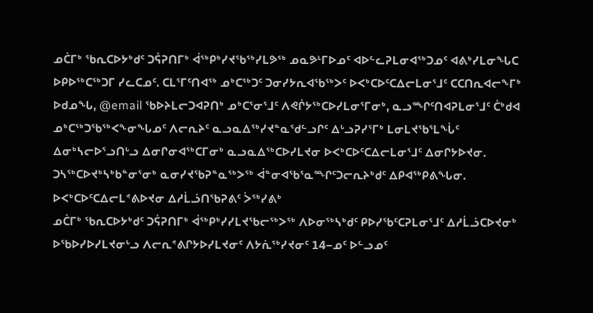ᓄᑖᒥᒃ ᖃᕆᑕᐅᔭᒃᑯᑦ ᑐᕌᕈᑎᒥᒃ ᐋᖅᑭᒃᓯᔪᖃᖅᓯᒪᕗᖅ ᓄᓇᕗᒻᒥᐅᓄᑦ ᐊᐅᓪᓚᕈᒪᓂᐊᖅᑐᓄᑦ ᐊᕕᒃᓯᒪᓂᖓᑕ ᐅᑭᐅᖅᑕᖅᑐᒥ ᓯᓚᑕᓄᑦ. ᑕᒪᕐᒥᑦᑎᐊᖅ ᓄᒃᑕᖅᑐᑦ ᑐᓂᓯᔭᕆᐊᖃᖅᐳᑦ ᐅᐸᒃᑕᐅᑦᑕᐃᓕᒪᓂᕐᒧᑦ ᑕᑕᑎᕆᐊᓕᖕᒥᒃ ᐅᑯᓄᖓ, @email ᖃᐅᔨᒪᓕᑐᐊᕈᑎᒃ ᓄᒃᑕᕐᓂᕐᒧᑦ ᐱᕙᒌᔭᖅᑕᐅᓯᒪᓂᕐᒥᓂᒃ, ᓇᓗᙱᑦᑎᐊᕈᒪᓂᕐᒧᑦ ᑖᒃᑯᐊ ᓄᒃᑕᖅᑐᖃᖅᐸᖕᓂᖓᓄᑦ ᐱᓕᕆᔨᑦ ᓇᓗᓇᐃᖅᓯᔪᓐᓇᖁᓪᓗᒋᑦ ᐃᒡᓗᕈᓯᕐᒥᒃ ᒪᓂᒪᔪᖃᕐᒪᖔᑦ ᐃᓂᒃᓴᓕᐅᕐᓗᑎᒡᓗ ᐃᓂᒋᓂᐊᖅᑕᒥᓂᒃ ᓇᓗᓇᐃᖅᑕᐅᓯᒪᔪᓂ ᐅᐸᒃᑕᐅᑦᑕᐃᓕᒪᓂᕐᒧᑦ ᐃᓂᒋᔭᐅᔪᓂ. ᑐᓴᖅᑕᐅᔪᒃᓴᒃᑲᓐᓂᕐᓂᒃ ᓇᓂᓯᔪᖃᕈᓐᓇᖅᐳᖅ ᐋᓐᓂᐊᖃᕐᓇᙱᑦᑐᓕᕆᔨᒃᑯᑦ ᐃᑭᐊᖅᑭᕕᖓᓂ.
ᐅᐸᒃᑕᐅᑦᑕᐃᓕᒪᕝᕕᐅᔪᓂ ᐃᓱᒫᓘᑎᖃᕈᕕᑦ ᐴᖅᓯᕕᒃ
ᓄᑖᒥᒃ ᖃᕆᑕᐅᔭᒃᑯᑦ ᑐᕌᕈᑎᒥᒃ ᐋᖅᑭᒃᓯᓯᒪᔪᖃᓕᖅᐳᖅ ᐱᐅᓂᖅᓴᒃᑯᑦ ᑭᐅᓯᖃᑦᑕᕈᒪᓂᕐᒧᑦ ᐃᓱᒫᓘᑕᐅᔪᓂᒃ ᐅᖃᐅᓯᐅᓯᒪᔪᓂᒡᓗ ᐱᓕᕆᕝᕕᒋᔭᐅᓯᒪᔪᓂᑦ ᐱᔭᕇᖅᓯᔪᓂᑦ 14−ᓄᑦ ᐅᓪᓗᓄᑦ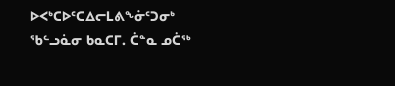ᐅᐸᒃᑕᐅᑦᑕᐃᓕᒪᕕᖕᓃᑦᑐᓂᒃ ᖃᓪᓗᓈᓂ ᑲᓇᑕᒥ. ᑖᓐᓇ ᓄᑖᖅ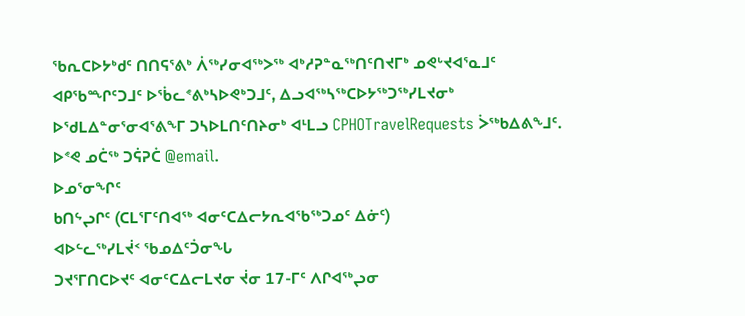ᖃᕆᑕᐅᔭᒃᑯᑦ ᑎᑎᕋᕐᕕᒃ ᐲᖅᓯᓂᐊᖅᐳᖅ ᐊᒃᓱᕈᓐᓇᖅᑎᑦᑎᔪᒥᒃ ᓄᕙᒡᔪᐊᕐᓇᒧᑦ ᐊᑭᖃᙱᑦᑐᒧᑦ ᐅᖄᓚᕝᕕᒃᓴᐅᕙᒃᑐᒧᑦ, ᐃᓗᐊᖅᓴᖅᑕᐅᔭᖅᑐᖅᓯᒪᔪᓂᒃ ᐅᖁᒪᐃᓐᓂᕐᓂᐊᕐᕕᖕᒥ ᑐᓴᐅᒪᑎᑦᑎᔨᓂᒃ ᐊᒻᒪᓗ CPHOTravelRequests ᐴᖅᑲᐃᕕᖕᒧᑦ. ᐅᕝᕙ ᓄᑖᖅ ᑐᕌᕈᑖ @email.
ᐅᓄᕐᓂᖏᑦ
ᑲᑎᖦᖢᒋᑦ (ᑕᒪᕐᒥᑦᑎᐊᖅ ᐊᓂᑦᑕᐃᓕᔭᕆᐊᖃᖅᑐᓄᑦ ᐃᓃᑦ)
ᐊᐅᓪᓚᖅᓯᒪᔫᑉ ᖃᓄᐃᑦᑑᓂᖓ
ᑐᔪᕐᒥᑎᑕᐅᔪᑦ ᐊᓂᑦᑕᐃᓕᒪᔪᓂ ᔫᓂ 17-ᒥᑦ ᐱᒋᐊᖅᖢᓂ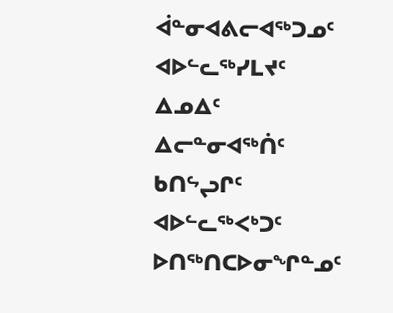ᐋᓐᓂᐊᕕᓕᐊᖅᑐᓄᑦ ᐊᐅᓪᓚᖅᓯᒪᔪᑦ
ᐃᓄᐃᑦ
ᐃᓕᓐᓂᐊᖅᑏᑦ
ᑲᑎᖦᖢᒋᑦ
ᐊᐅᓪᓚᖅᐸᒃᑐᑦ ᐅᑎᖅᑎᑕᐅᓂᖏᓐᓄᑦ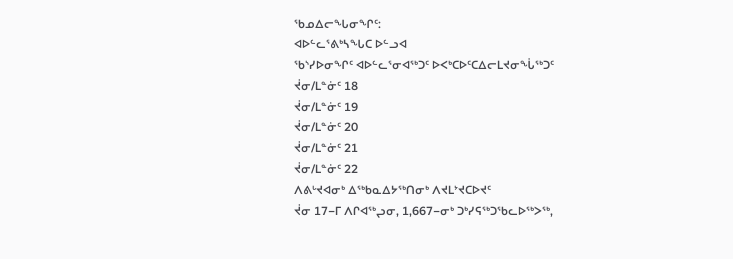ᖃᓄᐃᓕᖓᓂᖏᑦ:
ᐊᐅᓪᓚᕐᕕᒃᓴᖓᑕ ᐅᓪᓗᐊ
ᖃᔅᓯᐅᓂᖏᑦ ᐊᐅᓪᓚᕐᓂᐊᖅᑐᑦ ᐅᐸᒃᑕᐅᑦᑕᐃᓕᒪᔪᓂᖔᖅᑐᑦ
ᔫᓂ/ᒪᓐᓃᑦ 18
ᔫᓂ/ᒪᓐᓃᑦ 19
ᔫᓂ/ᒪᓐᓃᑦ 20
ᔫᓂ/ᒪᓐᓃᑦ 21
ᔫᓂ/ᒪᓐᓃᑦ 22
ᐱᕕᒡᔪᐊᓂᒃ ᐃᖅᑲᓇᐃᔭᖅᑎᓂᒃ ᐱᔪᒪᔾᔪᑕᐅᔪᑦ
ᔫᓂ 17−ᒥ ᐱᒋᐊᖅᖢᓂ, 1,667−ᓂᒃ ᑐᒃᓯᕋᖅᑐᖃᓚᐅᖅᐳᖅ,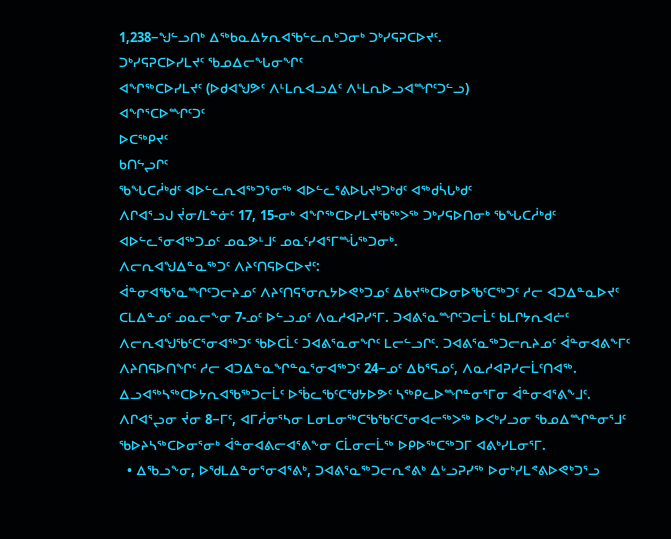1,238−ᖑᓪᓗᑎᒃ ᐃᖅᑲᓇᐃᔭᕆᐊᖃᓪᓚᕆᒃᑐᓂᒃ ᑐᒃᓯᕋᕈᑕᐅᔪᑦ.
ᑐᒃᓯᕋᕈᑕᐅᓯᒪᔪᑦ ᖃᓄᐃᓕᖓᓂᖏᑦ
ᐊᖏᖅᑕᐅᓯᒪᔪᑦ (ᐅᑯᐊᖑᕗᑦ ᐱᒻᒪᕆᐊᓗᐃᑦ ᐱᒻᒪᕆᐅᓗᐊᙱᑦᑐᓪᓗ)
ᐊᖏᕐᑕᐅᙱᑦᑐᑦ
ᐅᑕᖅᑭᔪᑦ
ᑲᑎᖦᖢᒋᑦ
ᖃᖓᑕᓲᒃᑯᑦ ᐊᐅᓪᓚᕆᐊᖅᑐᕐᓂᖅ ᐊᐅᓪᓚᕐᕕᐅᒐᔪᒃᑐᒃᑯᑦ ᐊᖅᑯᓵᒐᒃᑯᑦ
ᐱᒋᐊᕐᓗᒍ ᔫᓂ/ᒪᓐᓃᑦ 17, 15-ᓂᒃ ᐊᖏᖅᑕᐅᓯᒪᔪᖃᖅᐳᖅ ᑐᒃᓯᕋᐅᑎᓂᒃ ᖃᖓᑕᓲᒃᑯᑦ ᐊᐅᓪᓚᕐᓂᐊᖅᑐᓄᑦ ᓄᓇᕗᒻᒧᑦ ᓄᓇᑦᓯᐊᕐᒥᙶᖅᑐᓂᒃ.
ᐱᓕᕆᐊᖑᐃᓐᓇᖅᑐᑦ ᐱᔨᑦᑎᕋᐅᑕᐅᔪᑦ:
ᐋᓐᓂᐊᖃᕐᓇᙱᑦᑐᓕᔨᓄᑦ ᐱᔨᑦᑎᕋᕐᓂᕆᔭᐅᕙᒃᑐᓄᑦ ᐃᑲᔪᖅᑕᐅᓂᐅᖃᑦᑕᖅᑐᑦ ᓱᓕ ᐊᑐᐃᓐᓇᐅᔪᑦ ᑕᒪᐃᓐᓄᑦ ᓄᓇᓕᖕᓂ 7-ᓄᑦ ᐅᓪᓗᓄᑦ ᐱᓇᓱᐊᕈᓯᕐᒥ. ᑐᐊᕕᕐᓇᙱᑦᑐᓕᒫᑦ ᑲᒪᒋᔭᕆᐊᓖᑦ ᐱᓕᕆᐊᖑᖃᑦᑕᕐᓂᐊᖅᑐᑦ ᖃᐅᑕᒫᑦ ᑐᐊᕕᕐᓇᓂᖏᑦ ᒪᓕᓪᓗᒋᑦ. ᑐᐊᕕᕐᓇᖅᑐᓕᕆᔨᓄᑦ ᐋᓐᓂᐊᕕᖕᒥᑦ ᐱᔨᑎᕋᐅᑎᖏᑦ ᓱᓕ ᐊᑐᐃᓐᓇᖏᓐᓇᕐᓂᐊᖅᑐᑦ 24−ᓄᑦ ᐃᑲᕐᕋᓄᑦ, ᐱᓇᓱᐊᕈᓯᓕᒫᑦᑎᐊᖅ. ᐃᓗᐊᖅᓴᖅᑕᐅᔭᕆᐊᖃᖅᑐᓕᒫᑦ ᐅᖄᓚᖃᑦᑕᖁᔭᐅᕗᑦ ᓴᖅᑭᓚᐅᙱᓐᓂᕐᒥᓂ ᐋᓐᓂᐊᕐᕕᖕᒧᑦ.
ᐱᒋᐊᕐᖢᓂ ᔫᓂ 8−ᒥᑦ, ᐊᒥᓲᓂᕐᓴᓂ ᒪᓂᒪᓂᖅᑕᖃᖃᑦᑕᕐᓂᐊᓕᖅᐳᖅ ᐅᐸᒃᓯᓗᓂ ᖃᓄᐃᙱᓐᓂᕐᒧᑦ ᖃᐅᔨᓴᖅᑕᐅᓂᕐᓂᒃ ᐋᓐᓂᐊᕕᓕᐊᕐᕕᖕᓂ ᑕᒫᓂᓕᒫᖅ ᐅᑭᐅᖅᑕᖅᑐᒥ ᐊᕕᒃᓯᒪᓂᕐᒥ.
  • ᐃᖃᓗᖕᓂ, ᐅᖁᒪᐃᓐᓂᕐᓂᐊᕐᕕᒃ, ᑐᐊᕕᕐᓇᖅᑐᓕᕆᕝᕕᒃ ᐃᒡᓗᕈᓯᖅ ᐅᓂᒃᓯᒪᕝᕕᐅᕙᒃᑐᕐᓗ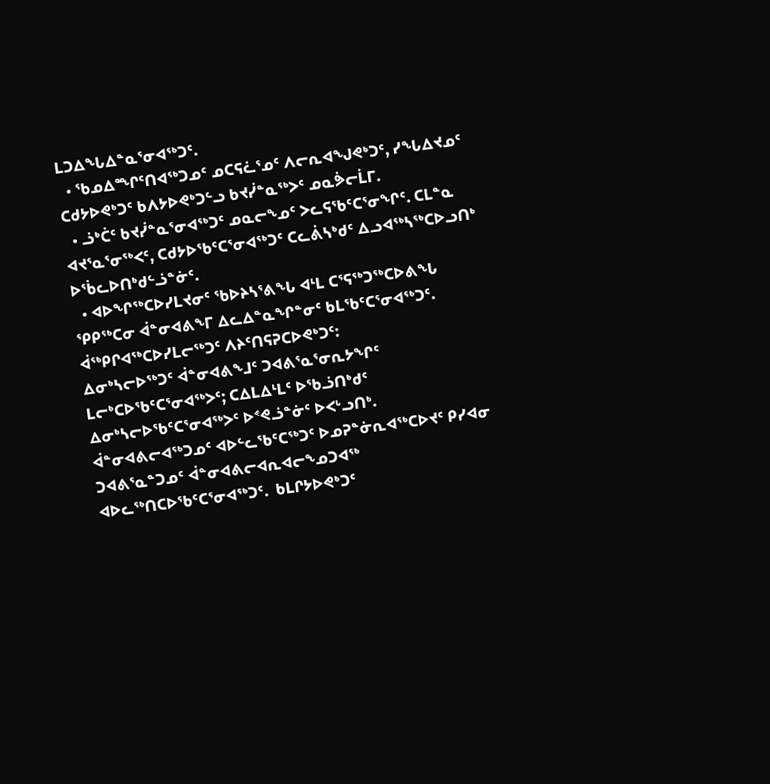ᒪᑐᐃᖓᐃᓐᓇᕐᓂᐊᖅᑐᑦ.
  • ᖃᓄᐃᙱᑦᑎᐊᖅᑐᓄᑦ ᓄᑕᕋᓛᕐᓄᑦ ᐱᓕᕆᐊᖑᕙᒃᑐᑦ, ᓯᖓᐃᔪᓄᑦ ᑕᑯᔭᐅᕙᒃᑐᑦ ᑲᐱᔭᐅᕙᒃᑐᓪᓗ ᑲᔪᓰᓐᓇᖅᐳᑦ ᓄᓇᕘᓕᒫᒥ.
  • ᓘᒃᑖᑦ ᑲᔪᓰᓐᓇᕐᓂᐊᖅᑐᑦ ᓄᓇᓕᖕᓄᑦ ᐳᓚᕋᖃᑦᑕᕐᓂᖏᑦ. ᑕᒪᓐᓇ ᐊᔪᕐᓇᕐᓂᖅᐸᑦ, ᑕᑯᔭᐅᖃᑦᑕᕐᓂᐊᖅᑐᑦ ᑕᓚᕖᓴᒃᑯᑦ ᐃᓗᐊᖅᓴᖅᑕᐅᓗᑎᒃ ᐅᖄᓚᐅᑎᒃᑯᓪᓘᓐᓃᑦ.
  • ᐊᐅᖏᖅᑕᐅᓯᒪᔪᓂᑦ ᖃᐅᔨᓴᕐᕕᖓ ᐊᒻᒪ ᑕᕐᕋᖅᑐᖅᑕᐅᕕᖓ ᕿᑭᖅᑕᓂ ᐋᓐᓂᐊᕕᖕᒥ ᐃᓚᐃᓐᓇᖏᓐᓂᑦ ᑲᒪᖃᑦᑕᕐᓂᐊᖅᑐᑦ.
ᐋᖅᑭᒋᐊᖅᑕᐅᓯᒪᓕᖅᑐᑦ ᐱᔨᑦᑎᕋᕈᑕᐅᕙᒃᑐᑦ:
ᐃᓂᒃᓴᓕᐅᖅᑐᑦ ᐋᓐᓂᐊᕕᖕᒧᑦ ᑐᐊᕕᕐᓇᕐᓂᕆᔭᖏᑦ ᒪᓕᒃᑕᐅᖃᑦᑕᕐᓂᐊᖅᐳᑦ; ᑕᐃᒪᐃᒻᒪᑦ ᐅᖃᓘᑎᒃᑯᑦ ᐃᓂᒃᓴᓕᐅᖃᑦᑕᕐᓂᐊᖅᐳᑦ ᐅᕝᕙᓘᓐᓃᑦ ᐅᐸᒡᓗᑎᒃ.
ᐋᓐᓂᐊᕕᓕᐊᖅᑐᓄᑦ ᐊᐅᓪᓚᖃᑦᑕᖅᑐᑦ ᐅᓄᕈᓐᓃᕆᐊᖅᑕᐅᔪᑦ ᑭᓯᐊᓂ ᑐᐊᕕᕐᓇᓐᑐᓄᑦ ᐋᓐᓂᐊᕕᓕᐊᕆᐊᓕᖕᓄᑐᐊᖅ ᐊᐅᓚᖅᑎᑕᐅᖃᑦᑕᕐᓂᐊᖅᑐᑦ.  ᑲᒪᒋᔭᐅᕙᒃᑐᑦ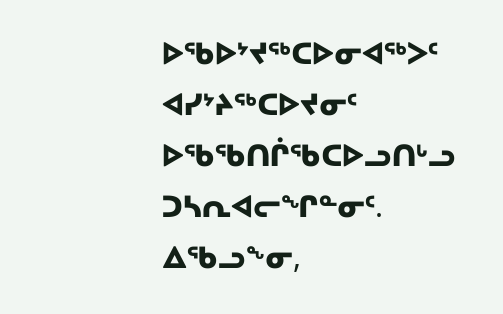ᐅᖃᐅᔾᔪᖅᑕᐅᓂᐊᖅᐳᑦ ᐊᓯᔾᔨᖅᑕᐅᔪᓂᑦ ᐅᖃᖃᑎᒌᖃᑕᐅᓗᑎᒡᓗ ᑐᓴᕆᐊᓕᖏᓐᓂᑦ.
ᐃᖃᓗᖕᓂ,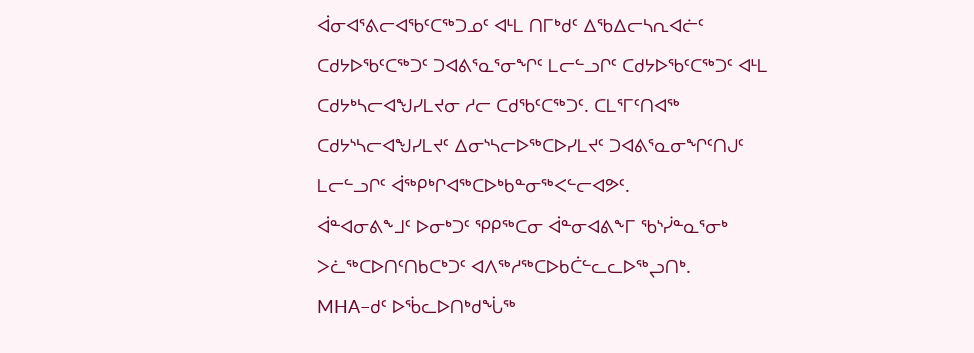ᐋᓂᐊᕐᕕᓕᐊᖃᑦᑕᖅᑐᓄᑦ ᐊᒻᒪ ᑎᒥᒃᑯᑦ ᐃᖃᐃᓕᓴᕆᐊᓖᑦ ᑕᑯᔭᐅᖃᑦᑕᖅᑐᑦ ᑐᐊᕕᕐᓇᕐᓂᖏᑦ ᒪᓕᓪᓗᒋᑦ ᑕᑯᔭᐅᖃᑦᑕᖅᑐᑦ ᐊᒻᒪ ᑕᑯᔭᒃᓴᓕᐊᖑᓯᒪᔪᓂ ᓱᓕ ᑕᑯᖃᑦᑕᖅᑐᑦ. ᑕᒪᕐᒥᑦᑎᐊᖅ ᑕᑯᔭᔅᓴᓕᐊᖑᓯᒪᔪᑦ ᐃᓂᔅᓴᓕᐅᖅᑕᐅᓯᒪᔪᑦ ᑐᐊᕕᕐᓇᓂᖏᑦᑎᒍᑦ ᒪᓕᓪᓗᒋᑦ ᐋᖅᑭᒃᒋᐊᖅᑕᐅᒃᑲᓐᓂᖅᐸᓪᓕᐊᕗᑦ.
ᐋᓐᐊᓂᕕᖕᒧᑦ ᐅᓂᒃᑐᑦ ᕿᑭᖅᑕᓂ ᐋᓐᓂᐊᕕᖕᒥ ᖃᔅᓰᓐᓇᕐᓂᒃ ᐳᓛᖅᑕᐅᑎᑦᑎᑲᑕᒃᑐᑦ ᐊᐱᖅᓱᖅᑕᐅᑲᑖᓪᓚᓚᐅᖅᖢᑎᒃ.
MHA−ᑯᑦ ᐅᖄᓚᐅᑎᒃᑯᖔᖅ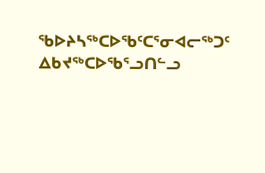ᖃᐅᔨᓴᖅᑕᐅᖃᑦᑕᕐᓂᐊᓕᖅᑐᑦ ᐃᑲᔪᖅᑕᐅᖃᕐᓗᑎᓪᓗ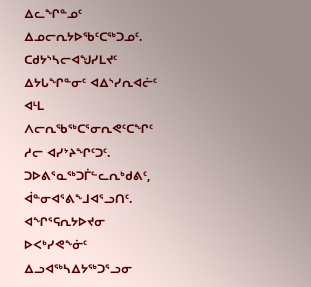ᐃᓚᖏᓐᓄᑦ ᐃᓄᓕᕆᔭᐅᖃᑦᑕᖅᑐᓄᑦ. ᑕᑯᔭᔅᓴᓕᐊᖑᓯᒪᔪᑦ ᐃᔭᒐᖏᓐᓂᑦ ᐊᐃᔅᓯᕆᐊᓖᑦ ᐊᒻᒪ ᐱᓕᕆᖃᖅᑕᕐᓂᕆᕙᑦᑕᖏᑦ ᓱᓕ ᐊᓯᔾᔨᖏᑦᑐᑦ. ᑐᐅᕕᕐᓇᖅᑐᒦᓪᓚᕆᒃᑯᕕᑦ, ᐋᓐᓂᐊᕐᕕᖕᒧᐊᕐᓗᑎᑦ. ᐊᖏᕐᕋᕆᔭᐅᔪᓂ ᐅᐸᒃᓯᕙᖕᓃᑦ ᐃᓗᐊᖅᓴᐃᔭᖅᑐᕐᓗᓂ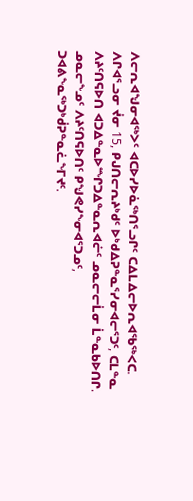ᐱᓕᕆᐊᖑᓂᐊᖅᐳᑦ ᐊᑕᐅᓯᐅᓈᖅᑎᕐᓗᒋᑦ ᑕᐃᒪᐃᓕᐅᕆᐊᖃᖅᐸᑕ.
ᐱᒋᐊᕐᓗᓂ ᔫᓂ 15, ᑭᒍᑎᓕᕆᔨᒃᑯᑦ ᐅᒃᑯᐃᕈᓐᓇᕐᓯᓂᐊᓕᕐᑐᑦ, ᑕᒪᓐᓇ ᐱᔨᑦᑎᕋᐅᑎ ᐊᑐᐃᓐᓇᐅᙱᑐᐃᓐᓇᕆᐊᓖᑦ ᓄᓇᓕᓕᒫᓂ ᒫᓐᓇᑲᐅᑎᒋ. ᓄᓇᓕᖕᓄᑦ ᐱᔨᑦᑎᕋᐅᑎᑦ ᑭᖑᕙᓯᖕᓂᐊᕐᑐᓄᑦ, ᑐᐊᕕᖕᓇᖅᑐᒃᑰᕈᓐᓇᓛᖕᒥᔪᑦ.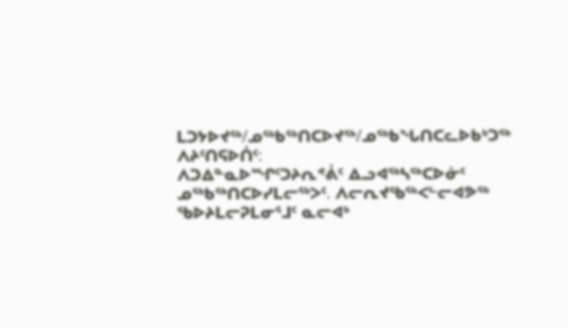ᒪᑐᔭᐅᔪᖅ/ᓄᖅᑲᖅᑎᑕᐅᔪᖅ/ᓄᖅᑲᖓᑎᑕᓚᐅᑲᒃᑐᖅ ᐱᔨᑦᑎᕋᐅᑏᑦ:
ᐱᑐᐃᓐᓇᐅᙱᑦᑐᔨᕆᕝᕖᑦ ᐃᓗᐊᖅᓴᖅᑕᐅᓃᑦ ᓄᖅᑲᖅᑎᑕᐅᓯᒪᓕᖅᐳᑦ. ᐱᓕᕆᔪᖃᖅᐸᓪᓕᐊᕗᖅ ᖃᐅᔨᒪᓕᕈᒪᓂᕐᒧᑦ ᓇᓕᐊᒃ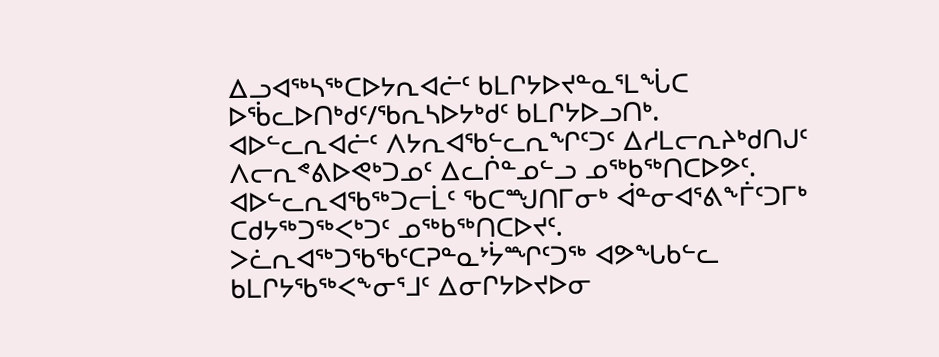ᐃᓗᐊᖅᓴᖅᑕᐅᔭᕆᐊᓖᑦ ᑲᒪᒋᔭᐅᔪᓐᓇᕐᒪᖔᑕ ᐅᖄᓚᐅᑎᒃᑯᑦ/ᖃᕆᓴᐅᔭᒃᑯᑦ ᑲᒪᒋᔭᐅᓗᑎᒃ.
ᐊᐅᓪᓚᕆᐊᓖᑦ ᐱᔭᕆᐊᖃᓪᓚᕆᖏᑦᑐᑦ ᐃᓱᒪᓕᕆᔨᒃᑯᑎᒍᑦ ᐱᓕᕆᕝᕕᐅᕙᒃᑐᓄᑦ ᐃᓚᒌᓐᓄᓪᓗ ᓄᖅᑲᖅᑎᑕᐅᕗᑦ.  ᐊᐅᓪᓚᕆᐊᖃᖅᑐᓕᒫᑦ ᖃᑕᙳᑎᒥᓂᒃ ᐋᓐᓂᐊᕐᕕᖕᒦᑦᑐᒥᒃ ᑕᑯᔭᖅᑐᖅᐸᒃᑐᑦ ᓄᖅᑲᖅᑎᑕᐅᔪᑦ.
ᐳᓛᕆᐊᖅᑐᖃᖃᑦᑕᕈᓐᓇᔾᔮᙱᑦᑐᖅ ᐊᕗᖓᑲᓪᓚ ᑲᒪᒋᔭᖃᖅᐸᖕᓂᕐᒧᑦ ᐃᓂᒋᔭᐅᔪᐅᓂ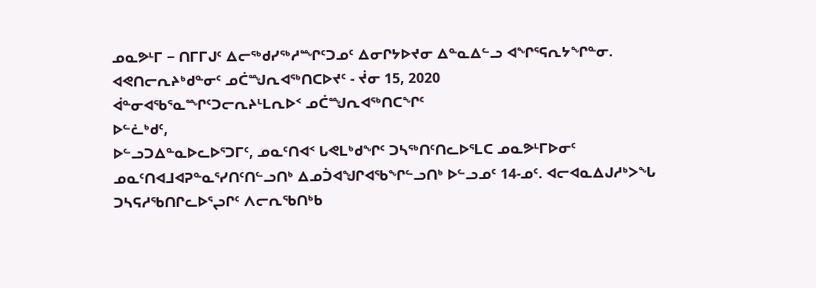ᓄᓇᕗᒻᒥ − ᑎᒥᒥᒍᑦ ᐃᓕᖅᑯᓯᖅᓱᙱᑦᑐᓄᑦ ᐃᓂᒋᔭᐅᔪᓂ ᐃᓐᓇᐃᓪᓗ ᐊᖏᕐᕋᕆᔭᖏᓐᓂ.
ᐊᕙᑎᓕᕆᔨᒃᑯᓐᓂᑦ ᓄᑖᙳᕆᐊᖅᑎᑕᐅᔪᑦ - ᔫᓂ 15, 2020
ᐋᓐᓂᐊᖃᕐᓇᙱᑦᑐᓕᕆᔨᒻᒪᕆᐅᑉ ᓄᑖᙳᕆᐊᖅᑎᑕᖏᑦ
ᐅᓪᓛᒃᑯᑦ,
ᐅᓪᓗᑐᐃᓐᓇᐅᓚᐅᕐᑐᒥᑦ, ᓄᓇᑦᑎᐊᑉ ᒐᕙᒪᒃᑯᖏᑦ ᑐᓴᖅᑎᑦᑎᓚᐅᕐᒪᑕ ᓄᓇᕗᒻᒥᐅᓂᑦ ᓄᓇᑦᑎᐊᒧᐊᕈᓐᓇᕐᓯᑎᑦᑎᓪᓗᑎᒃ ᐃᓄᑑᐊᖑᒋᐊᖃᖏᓪᓗᑎᒃ ᐅᓪᓗᓄᑦ 14-ᓄᑦ. ᐊᓕᐊᓇᐃᒍᓱᒃᐳᖓ ᑐᓴᕋᓱᖃᑎᒋᓚᐅᕐᖢᒋᑦ ᐱᓕᕆᖃᑎᒃᑲ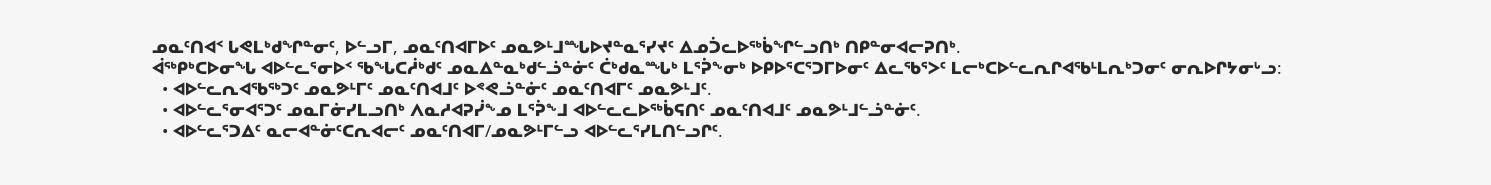ᓄᓇᑦᑎᐊᑉ ᒐᕙᒪᒃᑯᖏᓐᓂᑦ, ᐅᓪᓗᒥ, ᓄᓇᑦᑎᐊᒥᐅᑦ ᓄᓇᕗᒻᒧᙵᐅᔪᓐᓇᕐᓯᔪᑦ ᐃᓄᑑᓚᐅᖅᑳᖏᓪᓗᑎᒃ ᑎᑭᓐᓂᐊᓕᕈᑎᒃ.
ᐋᖅᑭᒃᑕᐅᓂᖓ ᐊᐅᓪᓚᕐᓂᐅᑉ ᖃᖓᑕᓲᒃᑯᑦ ᓄᓇᐃᓐᓇᒃᑯᓪᓘᓐᓃᑦ ᑖᒃᑯᓇᙵᒃ ᒪᕐᕉᖕᓂᒃ ᐅᑭᐅᕐᑕᕐᑐᒥᐅᓂᑦ ᐃᓚᖃᕐᐳᑦ ᒪᓕᒃᑕᐅᓪᓚᕆᒋᐊᖃᒻᒪᕆᒃᑐᓂᑦ ᓂᕆᐅᒋᔭᓂᒡᓗ:
  • ᐊᐅᓪᓚᕆᐊᖃᖅᑐᑦ ᓄᓇᕗᒻᒥᑦ ᓄᓇᑦᑎᐊᒧᑦ ᐅᕝᕙᓘᓐᓃᑦ ᓄᓇᑦᑎᐊᒥᑦ ᓄᓇᕗᒻᒧᑦ.
  • ᐊᐅᓪᓚᕐᓂᐊᕐᑐᑦ ᓄᓇᒥᓃᓯᒪᓗᑎᒃ ᐱᓇᓱᐊᕈᓰᖕᓄ ᒪᕐᕉᖕᒧ ᐊᐅᓪᓚᓚᐅᖅᑳᕋᑎᑦ ᓄᓇᑦᑎᐊᒧᑦ ᓄᓇᕗᒻᒧᓪᓘᓐᓃᑦ.
  • ᐊᐅᓪᓚᕐᑐᐃᑦ ᓇᓕᐊᓐᓃᑦᑕᕆᐊᓕᑦ ᓄᓇᑦᑎᐊᒥ/ᓄᓇᕗᒻᒥᓪᓗ ᐊᐅᓪᓚᕐᓯᒪᑎᓪᓗᒋᑦ.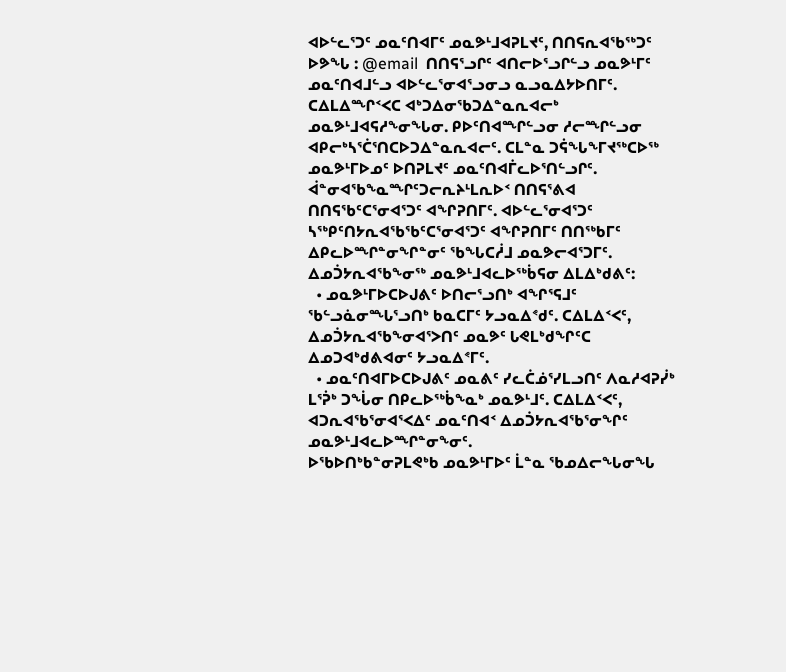ᐊᐅᓪᓚᕐᑐᑦ ᓄᓇᑦᑎᐊᒥᑦ ᓄᓇᕗᒻᒧᐊᕈᒪᔪᑦ, ᑎᑎᕋᕆᐊᖃᖅᑐᑦ ᐅᕗᖓ : @email  ᑎᑎᕋᕐᓗᒋᑦ ᐊᑎᓕᐅᕐᓗᒋᓪᓗ ᓄᓇᕗᒻᒥᑦ ᓄᓇᑦᑎᐊᒧᓪᓗ ᐊᐅᓪᓚᕐᓂᐊᕐᓗᓂᓗ ᓇᓗᓇᐃᔭᐅᑎᒥᑦ. ᑕᐃᒪᐃᙱᑉᐸᑕ ᐊᒃᑐᐃᓂᖃᑐᐃᓐᓇᕆᐊᓕᒃ ᓄᓇᕗᒻᒧᐊᕋᓱᖕᓂᖓᓂ. ᑭᐅᑦᑎᐊᙱᓪᓗᓂ ᓱᓕᙱᓪᓗᓂ ᐊᑭᓕᒃᓴᕐᑖᕐᑎᑕᐅᑐᐃᓐᓇᕆᐊᓕᑦ. ᑕᒪᓐᓇ ᑐᕌᖓᖕᒥᔪᖅᑕᐅᖅ ᓄᓇᕗᒻᒥᐅᓄᑦ ᐅᑎᕈᒪᔪᑦ ᓄᓇᑦᑎᐊᒦᓚᐅᕐᑎᓪᓗᒋᑦ.
ᐋᓐᓂᐊᖃᖕᓇᙱᑦᑐᓕᕆᔨᒻᒪᕆᐅᑉ ᑎᑎᕋᕐᕕᐊ ᑎᑎᕋᖃᑦᑕᕐᓂᐊᕐᑐᑦ ᐊᖏᕈᑎᒥᑦ. ᐊᐅᓪᓚᕐᓂᐊᕐᑐᑦ ᓴᖅᑭᑦᑎᔭᕆᐊᖃᖃᑦᑕᕐᓂᐊᕐᑐᑦ ᐊᖏᕈᑎᒥᑦ ᑎᑎᖅᑲᒥᑦ ᐃᑭᓚᐅᙱᓐᓂᖏᓐᓂᑦ ᖃᖓᑕᓲᒧ ᓄᓇᕗᓕᐊᕐᑐᒥᑦ.
ᐃᓄᑑᔭᕆᐊᖃᖕᓂᖅ ᓄᓇᕗᒻᒧᐊᓚᐅᖅᑳᕋᓂ ᐃᒪᐃᒃᑯᕕᑦ:
  • ᓄᓇᕗᒻᒥᐅᑕᐅᒍᕕᑦ ᐅᑎᓕᕐᓗᑎᒃ ᐊᖏᕐᕋᒧᑦ ᖃᓪᓗᓈᓂᙵᕐᓗᑎᒃ ᑲᓇᑕᒥᑦ ᔭᓗᓇᐃᕝᑯᑦ. ᑕᐃᒪᐃᑉᐸᑦ, ᐃᓄᑑᔭᕆᐊᖃᖕᓂᐊᕐᐳᑎᑦ ᓄᓇᕗᑦ ᒐᕙᒪᒃᑯᖏᑦᑕ ᐃᓄᑐᐊᒃᑯᕕᐊᓂᑦ ᔭᓗᓇᐃᕝᒥᑦ.
  • ᓄᓇᑦᑎᐊᒥᐅᑕᐅᒍᕕᑦ ᓄᓇᕕᑦ ᓯᓚᑖᓅᕐᓯᒪᓗᑎᑦ ᐱᓇᓱᐊᕈᓰᒃ ᒪᕐᕉᒃ ᑐᖔᓂ ᑎᑭᓚᐅᖅᑳᖕᓇᒃ ᓄᓇᕗᒻᒧᑦ. ᑕᐃᒪᐃᑉᐸᑦ, ᐊᑐᕆᐊᖃᕐᓂᐊᕐᐸᐃᑦ ᓄᓇᑦᑎᐊᑉ ᐃᓄᑑᔭᕆᐊᖃᕐᓂᖏᑦ ᓄᓇᕗᒻᒧᐊᓚᐅᙱᓐᓂᖕᓂᑦ.
ᐅᖃᐅᑎᒃᑲᓐᓂᕈᒪᕙᒃᑲ ᓄᓇᕗᒻᒥᐅᑦ ᒫᓐᓇ ᖃᓄᐃᓕᖓᓂᖓ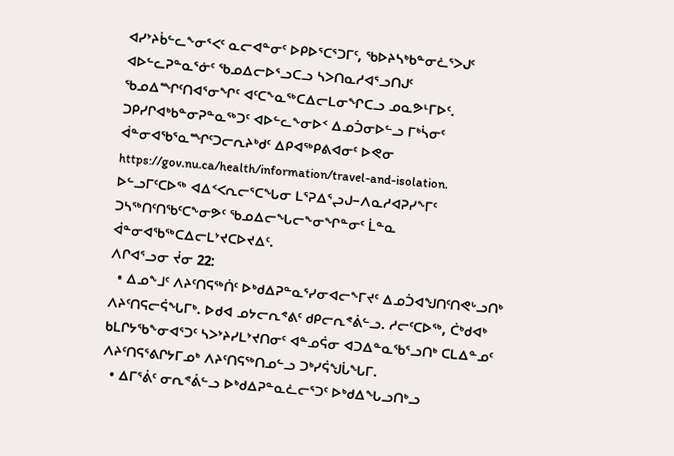ᐊᓯᔾᔨᑳᓪᓚᖕᓂᕐᐸᑦ ᓇᓕᐊᓐᓂᑦ ᐅᑭᐅᕐᑕᕐᑐᒥᑦ, ᖃᐅᔨᓴᒃᑲᓐᓂᓛᕐᐳᒍᑦ ᐊᐅᓪᓚᕈᓐᓇᕐᓃᑦ ᖃᓄᐃᓕᐅᕐᓗᑕᓗ ᓴᐳᑎᓇᓱᐊᕐᓗᑎᒍᑦ ᖃᓄᐃᙱᑦᑎᐊᕐᓂᖏᑦ ᐊᑦᑕᖕᓇᖅᑕᐃᓕᒪᓂᖏᑕᓗ ᓄᓇᕗᒻᒥᐅᑦ.
ᑐᑭᓯᒋᐊᒃᑲᓐᓂᕈᓐᓇᖅᑐᑦ ᐊᐅᓪᓚᖕᓂᐅᑉ ᐃᓄᑑᓂᐅᓪᓗ ᒥᒃᓵᓂᑦ ᐋᓐᓂᐊᖃᕐᓇᙱᑦᑐᓕᕆᔨᒃᑯᑦ ᐃᑭᐊᖅᑭᕕᐊᓂᑦ ᐅᕙᓂ https://gov.nu.ca/health/information/travel-and-isolation.
ᐅᓪᓗᒥᑦᑕᐅᖅ ᐊᐃᑉᐸᕆᓕᕐᑕᖓᓂ ᒪᕐᕈᐃᕐᖢᒍ−ᐱᓇᓱᐊᕈᓯᖕᒥᑦ ᑐᓴᖅᑎᑦᑎᖃᑦᑕᖕᓂᕗᑦ ᖃᓄᐃᓕᖓᓕᖕᓂᖏᓐᓂᑦ ᒫᓐᓇ ᐋᓐᓂᐊᖃᖅᑕᐃᓕᒪᔾᔪᑕᐅᔪᐃᑦ.
ᐱᒋᐊᕐᓗᓂ ᔫᓂ 22:
  • ᐃᓄᖕᒧᑦ ᐱᔨᑦᑎᕋᖅᑏᑦ ᐅᒃᑯᐃᕈᓐᓇᕐᓯᓂᐊᓕᖕᒥᔪᑦ ᐃᓄᑑᐊᖑᑎᑦᑎᕙᒡᓗᑎᒃ ᐱᔨᑦᑎᕋᓕᕌᖓᒥᒃ. ᐅᑯᐊ ᓄᔭᓕᕆᕝᕕᑦ ᑯᑭᓕᕆᕝᕖᓪᓗ. ᓱᓕᑦᑕᐅᖅ, ᑖᒃᑯᐊᒃ ᑲᒪᒋᔭᖃᖕᓂᐊᕐᑐᑦ ᓴᐳᔾᔨᓯᒪᔾᔪᑎᓂᑦ ᐊᓐᓄᕌᓂ ᐊᑐᐃᓐᓇᖃᕐᓗᑎᒃ ᑕᒪᐃᓐᓄᑦ ᐱᔨᑦᑎᕋᕐᕕᒋᔭᒥᓄᒃ ᐱᔨᑦᑎᕋᖅᑎᓄᓪᓗ ᑐᒃᓯᕌᖑᒑᖓᒥ.
  • ᐃᒥᕐᕖᑦ ᓂᕆᕝᕖᓪᓗ ᐅᒃᑯᐃᕈᓐᓇᓛᓕᕐᑐᑦ ᐅᒃᑯᐃᖓᓗᑎᒃᓗ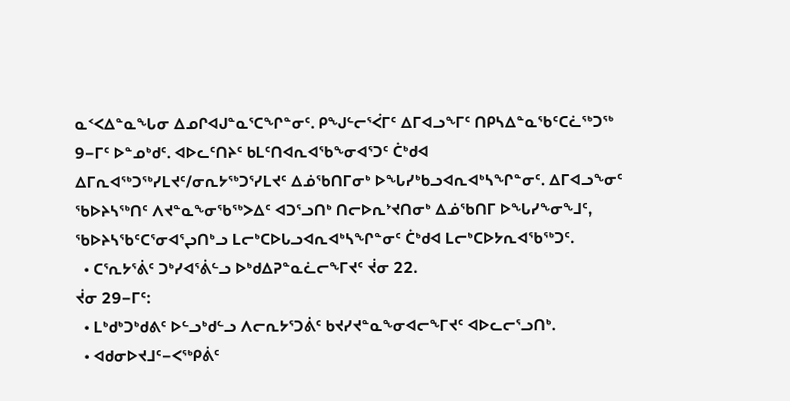ᓇᑉᐸᐃᓐᓇᖓᓂ ᐃᓄᒋᐊᒍᓐᓇᕐᑕᖏᓐᓂᑦ. ᑭᖑᓪᓕᕐᐹᒥᑦ ᐃᒥᐊᓗᖕᒥᑦ ᑎᑭᓴᐃᓐᓇᖃᑦᑕᓛᖅᑐᖅ 9−ᒥᑦ ᐅᓐᓄᒃᑯᑦ. ᐊᐅᓚᑦᑎᔨᑦ ᑲᒪᑦᑎᐊᕆᐊᖃᖕᓂᐊᕐᑐᑦ ᑖᒃᑯᐊ ᐃᒥᕆᐊᖅᑐᖅᓯᒪᔪᑦ/ᓂᕆᔭᖅᑐᕐᓯᒪᔪᑦ ᐃᓅᖃᑎᒥᓂᒃ ᐅᖓᓯᒃᑲᓗᐊᕆᐊᒃᓴᖏᓐᓂᑦ. ᐃᒥᐊᓗᖕᓂᑦ ᖃᐅᔨᓴᖅᑎᑦ ᐱᔪᓐᓇᖕᓂᖃᖅᐳᐃᑦ ᐊᑐᕐᓗᑎᒃ ᑎᓕᐅᕆᔾᔪᑎᓂᒃ ᐃᓅᖃᑎᒥ ᐅᖓᓯᖕᓂᖕᒧᑦ, ᖃᐅᔨᓴᖃᑦᑕᕐᓂᐊᕐᖢᑎᒃᓗ ᒪᓕᒃᑕᐅᒐᓗᐊᕆᐊᒃᓴᖏᓐᓂᑦ ᑖᒃᑯᐊ ᒪᓕᒃᑕᐅᔭᕆᐊᖃᖅᑐᑦ.
  • ᑕᕐᕆᔭᕐᕖᑦ ᑐᒃᓯᐊᕐᕖᓪᓗ ᐅᒃᑯᐃᕈᓐᓇᓛᓕᖕᒥᔪᑦ ᔫᓂ 22.
ᔫᓂ 29−ᒥᑦ:
  • ᒪᒃᑯᒃᑐᒃᑯᕕᑦ ᐅᓪᓗᒃᑯᓪᓗ ᐱᓕᕆᔭᕐᑐᕖᑦ ᑲᔪᓯᔪᓐᓇᖕᓂᐊᓕᖕᒥᔪᑦ ᐊᐅᓚᓕᕐᓗᑎᒃ.
  • ᐊᑯᓂᐅᔪᒧᑦ−ᐸᖅᑭᕖᑦ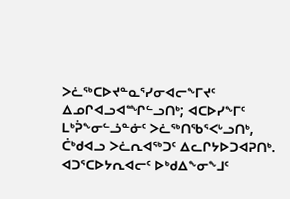ᐳᓛᖅᑕᐅᔪᓐᓇᕐᓯᓂᐊᓕᖕᒥᔪᑦ ᐃᓄᒋᐊᓗᐊᙱᓪᓗᑎᒃ; ᐊᑕᐅᓯᖕᒥᑦ ᒪᒃᕉᖕᓂᓪᓘᓐᓃᑦ ᐳᓛᖅᑎᖃᕐᐸᒡᓗᑎᒃ, ᑖᒃᑯᐊᓗ ᐳᓛᕆᐊᖅᑐᑦ ᐃᓚᒋᔭᐅᑐᐊᕈᑎᒃ.
ᐊᑐᕐᑕᐅᔭᕆᐊᓕᑦ ᐅᒃᑯᐃᖕᓂᖕᒧᑦ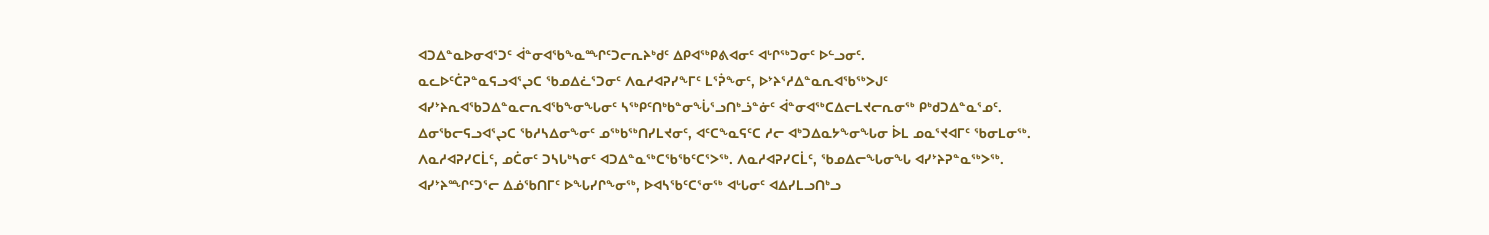ᐊᑐᐃᓐᓇᐅᓂᐊᕐᑐᑦ ᐋᓐᓂᐊᖃᖕᓇᙱᑦᑐᓕᕆᔨᒃᑯᑦ ᐃᑭᐊᖅᑭᕕᐊᓂᑦ ᐊᒡᒋᖅᑐᓂᑦ ᐅᓪᓗᓂᑦ.
ᓇᓚᐅᑦᑖᕈᓐᓇᕋᓗᐊᕐᖢᑕ ᖃᓄᐃᓛᕐᑐᓂᑦ ᐱᓇᓱᐊᕈᓯᖕᒥᑦ ᒪᕐᕉᖕᓂᑦ, ᐅᔾᔨᕐᓱᐃᓐᓇᕆᐊᖃᖅᐳᒍᑦ ᐊᓯᔾᔨᕆᐊᖃᑐᐃᓐᓇᓕᕆᐊᖃᖕᓂᖓᓂᑦ ᓴᖅᑭᑦᑎᒃᑲᓐᓂᖔᕐᓗᑎᒃᓘᓐᓃᑦ ᐋᓐᓂᐊᖅᑕᐃᓕᒪᔪᓕᕆᓂᖅ ᑭᒃᑯᑐᐃᓐᓇᕐᓄᑦ. ᐃᓂᖃᓕᕋᓗᐊᕐᖢᑕ ᖃᓱᓴᐃᓂᖕᓂᑦ ᓄᖅᑲᖅᑎᓯᒪᔪᓂᑦ, ᐊᑦᑕᖕᓇᕋᑦᑕ ᓱᓕ ᐊᒃᑐᐃᓇᔭᖕᓂᖓᓂ ᐆᒪ ᓄᓇᕐᔪᐊᒥᑦ ᖃᓂᒪᓂᖅ.
ᐱᓇᓱᐊᕈᓯᑕᒫᑦ, ᓄᑖᓂᑦ ᑐᓴᒐᒃᓴᓂᑦ ᐊᑐᐃᓐᓇᖅᑕᖃᖃᑦᑕᕐᐳᖅ. ᐱᓇᓱᐊᕈᓯᑕᒫᑦ, ᖃᓄᐃᓕᖓᓂᖓ ᐊᓯᔾᔨᕈᓐᓇᖅᐳᖅ. ᐊᓯᔾᔨᙱᑦᑐᕐᓕ ᐃᓅᖃᑎᒥᑦ ᐅᖓᓯᒋᖕᓂᖅ, ᐅᐊᓴᖃᑦᑕᕐᓂᖅ ᐊᒡᒐᓂᑦ ᐊᐃᓯᒪᓗᑎᒃᓗ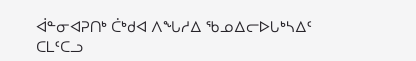ᐋᓐᓂᐊᕈᑎᒃ ᑖᒃᑯᐊ ᐱᖓᓱᐃ ᖃᓄᐃᓕᐅᒐᒃᓴᐃᑦ ᑕᒪᑦᑕᓗ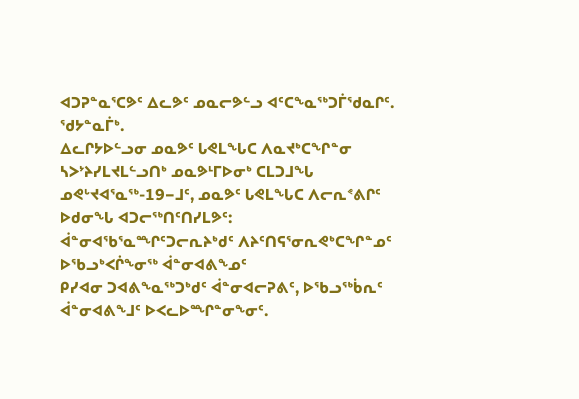ᐊᑐᕈᓐᓇᕐᑕᕗᑦ ᐃᓚᕗᑦ ᓄᓇᓕᕗᓪᓗ ᐊᑦᑕᖕᓇᖅᑐᒦᖁᓇᒋᑦ.
ᖁᔭᓐᓇᒦᒃ.
ᐃᓚᒋᔭᐅᓪᓗᓂ ᓄᓇᕗᑦ ᒐᕙᒪᖓᑕ ᐱᓇᔪᒃᑕᖏᓐᓂ ᓴᐳᔾᔨᓯᒪᔪᒪᓪᓗᑎᒃ ᓄᓇᕗᒻᒥᐅᓂᒃ ᑕᒪᑐᒧᖓ ᓄᕙᒡᔪᐊᕐᓇᖅ-19−ᒧᑦ, ᓄᓇᕗᑦ ᒐᕙᒪᖓᑕ ᐱᓕᕆᕝᕕᒋᑦ ᐅᑯᓂᖓ ᐊᑐᓕᖅᑎᑦᑎᓯᒪᕗᑦ:
ᐋᓐᓂᐊᖃᕐᓇᙱᑦᑐᓕᕆᔨᒃᑯᑦ ᐱᔨᑦᑎᕋᕐᓂᕆᕙᒃᑕᖏᓐᓄᑦ
ᐅᖃᓗᒃᐸᒌᖕᓂᖅ ᐋᓐᓂᐊᕕᖕᓄᑦ
ᑭᓯᐊᓂ ᑐᐊᕕᖕᓇᖅᑐᒃᑯᑦ ᐋᓐᓂᐊᓕᕈᕕᑦ, ᐅᖃᓗᖅᑳᕆᑦ ᐋᓐᓂᐊᕕᖕᒧᑦ ᐅᐸᓚᐅᙱᓐᓂᖕᓂᑦ.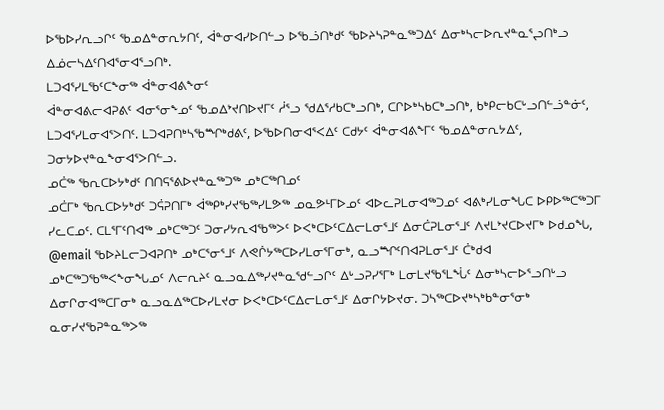ᐅᖃᐅᓯᕆᓗᒋᑦ ᖃᓄᐃᓐᓂᕆᔭᑎᑦ, ᐋᓐᓂᐊᓯᐅᑎᓪᓗ ᐅᖃᓘᑎᒃᑯᑦ ᖃᐅᔨᓴᕈᓐᓇᖅᑐᐃᑦ ᐃᓂᒃᓴᓕᐅᕆᔪᓐᓇᕐᖢᑎᒃᓗ ᐃᓅᓕᓴᐃᑦᑎᐊᕐᓂᐊᕐᓗᑎᒃ.
ᒪᑐᐊᕐᓯᒪᖃᑦᑕᖕᓂᖅ ᐋᓐᓂᐊᕕᖕᓂᑦ
ᐋᓐᓂᐊᕕᓕᐊᕈᕕᑦ ᐊᓂᕐᓂᖕᓄᑦ ᖃᓄᐃᔾᔪᑎᐅᔪᒥᑦ ᓲᕐᓗ ᖁᐃᕐᓱᑲᑕᒃᓗᑎᒃ, ᑕᒋᐅᒃᓴᑲᑕᒃᓗᑎᒃ, ᑲᒃᑭᓕᑲᑕᒡᓗᑎᓪᓘᓐᓃᑦ, ᒪᑐᐊᕐᓯᒪᓂᐊᕐᐳᑎᑦ. ᒪᑐᐊᕈᑎᒃᓴᖃᙱᒃᑯᕕᑦ, ᐅᖃᐅᑎᓂᐊᕐᐸᐃᑦ ᑕᑯᔭᑦ ᐋᓐᓂᐊᕕᖕᒥᑦ ᖃᓄᐃᓐᓂᕆᔭᐃᑦ, ᑐᓂᔭᐅᔪᓐᓇᖕᓂᐊᕐᐳᑎᓪᓗ.
ᓄᑖᖅ ᖃᕆᑕᐅᔭᒃᑯᑦ ᑎᑎᕋᕐᕕᐅᔪᓐᓇᖅᑐᖅ ᓄᒃᑕᖅᑎᓄᑦ
ᓄᑖᒥᒃ ᖃᕆᑕᐅᔭᒃᑯᑦ ᑐᕌᕈᑎᒥᒃ ᐋᖅᑭᒃᓯᔪᖃᖅᓯᒪᕗᖅ ᓄᓇᕗᒻᒥᐅᓄᑦ ᐊᐅᓚᕈᒪᓂᐊᖅᑐᓄᑦ ᐊᕕᒃᓯᒪᓂᖓᑕ ᐅᑭᐅᖅᑕᖅᑐᒥ ᓯᓚᑕᓄᑦ. ᑕᒪᕐᒥᑦᑎᐊᖅ ᓄᒃᑕᖅᑐᑦ ᑐᓂᓯᔭᕆᐊᖃᖅᐳᑦ ᐅᐸᒃᑕᐅᑦᑕᐃᓕᒪᓂᕐᒧᑦ ᐃᓂᑖᕈᒪᓂᕐᒧᑦ ᐱᔪᒪᔾᔪᑕᐅᔪᒥᒃ ᐅᑯᓄᖓ, @email ᖃᐅᔨᒪᓕᑐᐊᕈᑎᒃ ᓄᒃᑕᕐᓂᕐᒧᑦ ᐱᕙᒌᔭᖅᑕᐅᓯᒪᓂᕐᒥᓂᒃ, ᓇᓗᙱᑦᑎᐊᕈᒪᓂᕐᒧᑦ ᑖᒃᑯᐊ ᓄᒃᑕᖅᑐᖃᖅᐸᖕᓂᖓᓄᑦ ᐱᓕᕆᔨᑦ ᓇᓗᓇᐃᖅᓯᔪᓐᓇᖁᓪᓗᒋᑦ ᐃᒡᓗᕈᓯᕐᒥᒃ ᒪᓂᒪᔪᖃᕐᒪᖔᑦ ᐃᓂᒃᓴᓕᐅᕐᓗᑎᒡᓗ ᐃᓂᒋᓂᐊᖅᑕᒥᓂᒃ ᓇᓗᓇᐃᖅᑕᐅᓯᒪᔪᓂ ᐅᐸᒃᑕᐅᑦᑕᐃᓕᒪᓂᕐᒧᑦ ᐃᓂᒋᔭᐅᔪᓂ. ᑐᓴᖅᑕᐅᔪᒃᓴᒃᑲᓐᓂᕐᓂᒃ ᓇᓂᓯᔪᖃᕈᓐᓇᖅᐳᖅ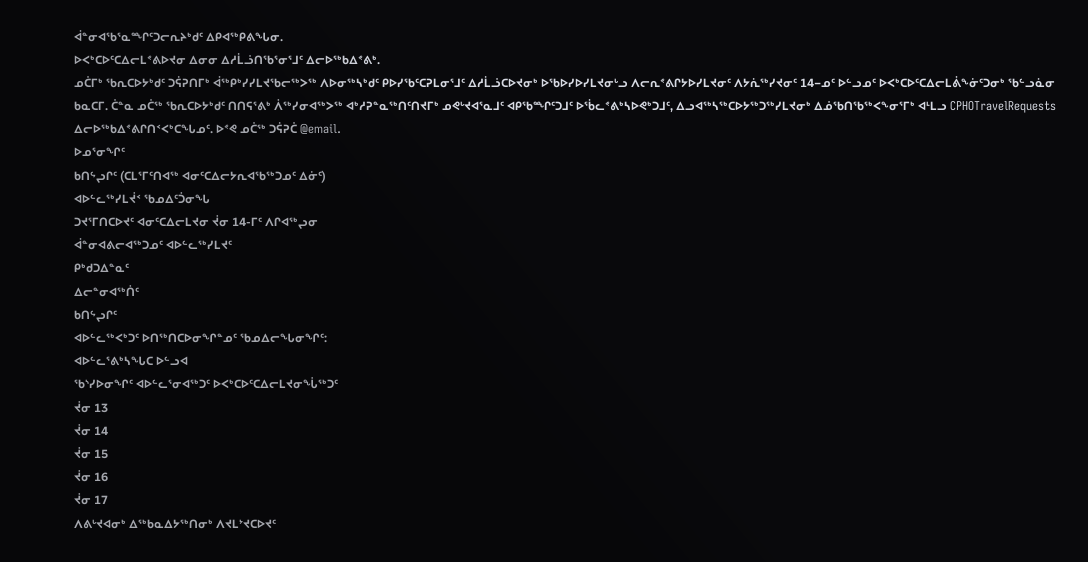ᐋᓐᓂᐊᖃᕐᓇᙱᑦᑐᓕᕆᔨᒃᑯᑦ ᐃᑭᐊᖅᑭᕕᖓᓂ.
ᐅᐸᒃᑕᐅᑦᑕᐃᓕᒪᕝᕕᐅᔪᓂ ᐃᓂᓂ ᐃᓱᒫᓘᑎᖃᕐᓂᕐᒧᑦ ᐃᓕᐅᖅᑲᐃᕝᕕᒃ.
ᓄᑖᒥᒃ ᖃᕆᑕᐅᔭᒃᑯᑦ ᑐᕌᕈᑎᒥᒃ ᐋᖅᑭᒃᓯᓯᒪᔪᖃᓕᖅᐳᖅ ᐱᐅᓂᖅᓴᒃᑯᑦ ᑭᐅᓯᖃᑦᑕᕈᒪᓂᕐᒧᑦ ᐃᓱᒫᓘᑕᐅᔪᓂᒃ ᐅᖃᐅᓯᐅᓯᒪᔪᓂᒡᓗ ᐱᓕᕆᕝᕕᒋᔭᐅᓯᒪᔪᓂᑦ ᐱᔭᕇᖅᓯᔪᓂᑦ 14−ᓄᑦ ᐅᓪᓗᓄᑦ ᐅᐸᒃᑕᐅᑦᑕᐃᓕᒪᕖᖕᓃᑦᑐᓂᒃ ᖃᓪᓗᓈᓂ ᑲᓇᑕᒥ. ᑖᓐᓇ ᓄᑖᖅ ᖃᕆᑕᐅᔭᒃᑯᑦ ᑎᑎᕋᕐᕕᒃ ᐲᖅᓯᓂᐊᖅᐳᖅ ᐊᒃᓱᕈᓐᓇᖅᑎᑦᑎᔪᒥᒃ ᓄᕙᒡᔪᐊᕐᓇᒧᑦ ᐊᑭᖃᙱᑦᑐᒧᑦ ᐅᖄᓚᕝᕕᒃᓴᐅᕙᒃᑐᒧᑦ, ᐃᓗᐊᖅᓴᖅᑕᐅᔭᖅᑐᖅᓯᒪᔪᓂᒃ ᐃᓅᖃᑎᖃᖅᐸᖕᓂᕐᒥᒃ ᐊᒻᒪᓗ CPHOTravelRequests ᐃᓕᐅᖅᑲᐃᕝᕕᒋᑎᑉᐸᒃᑕᖓᓄᑦ. ᐅᕝᕙ ᓄᑖᖅ ᑐᕌᕈᑖ @email.
ᐅᓄᕐᓂᖏᑦ
ᑲᑎᖦᖢᒋᑦ (ᑕᒪᕐᒥᑦᑎᐊᖅ ᐊᓂᑦᑕᐃᓕᔭᕆᐊᖃᖅᑐᓄᑦ ᐃᓃᑦ)
ᐊᐅᓪᓚᖅᓯᒪᔫᑉ ᖃᓄᐃᑦᑑᓂᖓ
ᑐᔪᕐᒥᑎᑕᐅᔪᑦ ᐊᓂᑦᑕᐃᓕᒪᔪᓂ ᔫᓂ 14-ᒥᑦ ᐱᒋᐊᖅᖢᓂ
ᐋᓐᓂᐊᕕᓕᐊᖅᑐᓄᑦ ᐊᐅᓪᓚᖅᓯᒪᔪᑦ
ᑭᒃᑯᑐᐃᓐᓇᑦ
ᐃᓕᓐᓂᐊᖅᑏᑦ
ᑲᑎᖦᖢᒋᑦ
ᐊᐅᓪᓚᖅᐸᒃᑐᑦ ᐅᑎᖅᑎᑕᐅᓂᖏᓐᓄᑦ ᖃᓄᐃᓕᖓᓂᖏᑦ:
ᐊᐅᓪᓚᕐᕕᒃᓴᖓᑕ ᐅᓪᓗᐊ
ᖃᔅᓯᐅᓂᖏᑦ ᐊᐅᓪᓚᕐᓂᐊᖅᑐᑦ ᐅᐸᒃᑕᐅᑦᑕᐃᓕᒪᔪᓂᖔᖅᑐᑦ
ᔫᓂ 13
ᔫᓂ 14
ᔫᓂ 15
ᔫᓂ 16
ᔫᓂ 17
ᐱᕕᒡᔪᐊᓂᒃ ᐃᖅᑲᓇᐃᔭᖅᑎᓂᒃ ᐱᔪᒪᔾᔪᑕᐅᔪᑦ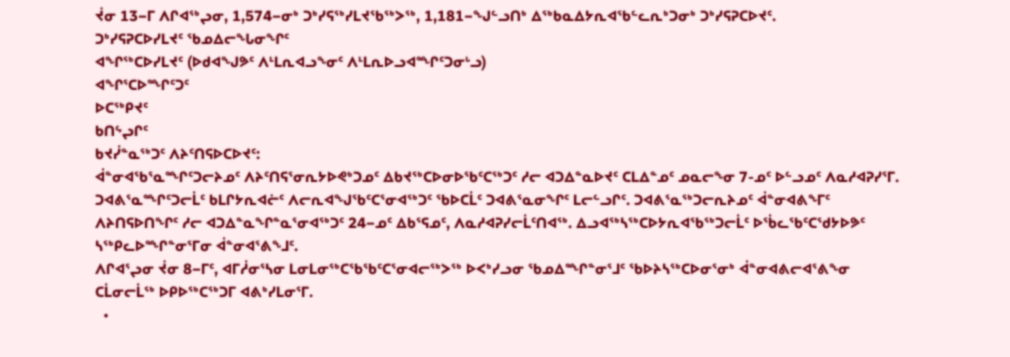ᔫᓂ 13−ᒥ ᐱᒋᐊᖅᖢᓂ, 1,574−ᓂᒃ ᑐᒃᓯᕋᖅᓯᒪᔪᖃᖅᐳᖅ, 1,181−ᖑᓪᓗᑎᒃ ᐃᖅᑲᓇᐃᔭᕆᐊᖃᓪᓚᕆᒃᑐᓂᒃ ᑐᒃᓯᕋᕈᑕᐅᔪᑦ.
ᑐᒃᓯᕋᕈᑕᐅᓯᒪᔪᑦ ᖃᓄᐃᓕᖓᓂᖏᑦ
ᐊᖏᖅᑕᐅᓯᒪᔪᑦ (ᐅᑯᐊᖑᕗᑦ ᐱᒻᒪᕆᐊᓗᖕᓂᑦ ᐱᒻᒪᕆᐅᓗᐊᙱᑦᑐᓂᒡᓗ)
ᐊᖏᕐᑕᐅᙱᑦᑐᑦ
ᐅᑕᖅᑭᔪᑦ
ᑲᑎᖦᖢᒋᑦ
ᑲᔪᓰᓐᓇᖅᑐᑦ ᐱᔨᑦᑎᕋᐅᑕᐅᔪᑦ:
ᐋᓐᓂᐊᖃᕐᓇᙱᑦᑐᓕᔨᓄᑦ ᐱᔨᑦᑎᕋᕐᓂᕆᔭᐅᕙᒃᑐᓄᑦ ᐃᑲᔪᖅᑕᐅᓂᐅᖃᑦᑕᖅᑐᑦ ᓱᓕ ᐊᑐᐃᓐᓇᐅᔪᑦ ᑕᒪᐃᓐᓄᑦ ᓄᓇᓕᖕᓂ 7-ᓄᑦ ᐅᓪᓗᓄᑦ ᐱᓇᓱᐊᕈᓯᕐᒥ. ᑐᐊᕕᕐᓇᙱᑦᑐᓕᒫᑦ ᑲᒪᒋᔭᕆᐊᓖᑦ ᐱᓕᕆᐊᖑᖃᑦᑕᕐᓂᐊᖅᑐᑦ ᖃᐅᑕᒫᑦ ᑐᐊᕕᕐᓇᓂᖏᑦ ᒪᓕᓪᓗᒋᑦ. ᑐᐊᕕᕐᓇᖅᑐᓕᕆᔨᓄᑦ ᐋᓐᓂᐊᕕᖕᒥᑦ ᐱᔨᑎᕋᐅᑎᖏᑦ ᓱᓕ ᐊᑐᐃᓐᓇᖏᓐᓇᕐᓂᐊᖅᑐᑦ 24−ᓄᑦ ᐃᑲᕐᕋᓄᑦ, ᐱᓇᓱᐊᕈᓯᓕᒫᑦᑎᐊᖅ. ᐃᓗᐊᖅᓴᖅᑕᐅᔭᕆᐊᖃᖅᑐᓕᒫᑦ ᐅᖄᓚᖃᑦᑕᖁᔭᐅᕗᑦ ᓴᖅᑭᓚᐅᙱᓐᓂᕐᒥᓂ ᐋᓐᓂᐊᕐᕕᖕᒧᑦ.
ᐱᒋᐊᕐᖢᓂ ᔫᓂ 8−ᒥᑦ, ᐊᒥᓲᓂᕐᓴᓂ ᒪᓂᒪᓂᖅᑕᖃᖃᑦᑕᕐᓂᐊᓕᖅᐳᖅ ᐅᐸᒃᓯᓗᓂ ᖃᓄᐃᙱᓐᓂᕐᒧᑦ ᖃᐅᔨᓴᖅᑕᐅᓂᕐᓂᒃ ᐋᓐᓂᐊᕕᓕᐊᕐᕕᖕᓂ ᑕᒫᓂᓕᒫᖅ ᐅᑭᐅᖅᑕᖅᑐᒥ ᐊᕕᒃᓯᒪᓂᕐᒥ.
  •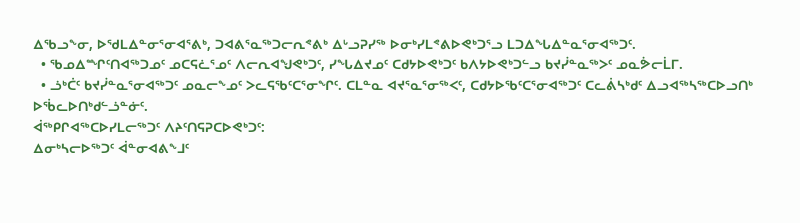ᐃᖃᓗᖕᓂ, ᐅᖁᒪᐃᓐᓂᕐᓂᐊᕐᕕᒃ, ᑐᐊᕕᕐᓇᖅᑐᓕᕆᕝᕕᒃ ᐃᒡᓗᕈᓯᖅ ᐅᓂᒃᓯᒪᕝᕕᐅᕙᒃᑐᕐᓗ ᒪᑐᐃᖓᐃᓐᓇᕐᓂᐊᖅᑐᑦ.
  • ᖃᓄᐃᙱᑦᑎᐊᖅᑐᓄᑦ ᓄᑕᕋᓛᕐᓄᑦ ᐱᓕᕆᐊᖑᕙᒃᑐᑦ, ᓯᖓᐃᔪᓄᑦ ᑕᑯᔭᐅᕙᒃᑐᑦ ᑲᐱᔭᐅᕙᒃᑐᓪᓗ ᑲᔪᓰᓐᓇᖅᐳᑦ ᓄᓇᕘᓕᒫᒥ.
  • ᓘᒃᑖᑦ ᑲᔪᓰᓐᓇᕐᓂᐊᖅᑐᑦ ᓄᓇᓕᖕᓄᑦ ᐳᓚᕋᖃᑦᑕᕐᓂᖏᑦ. ᑕᒪᓐᓇ ᐊᔪᕐᓇᕐᓂᖅᐸᑦ, ᑕᑯᔭᐅᖃᑦᑕᕐᓂᐊᖅᑐᑦ ᑕᓚᕖᓴᒃᑯᑦ ᐃᓗᐊᖅᓴᖅᑕᐅᓗᑎᒃ ᐅᖄᓚᐅᑎᒃᑯᓪᓘᓐᓃᑦ.
ᐋᖅᑭᒋᐊᖅᑕᐅᓯᒪᓕᖅᑐᑦ ᐱᔨᑦᑎᕋᕈᑕᐅᕙᒃᑐᑦ:
ᐃᓂᒃᓴᓕᐅᖅᑐᑦ ᐋᓐᓂᐊᕕᖕᒧᑦ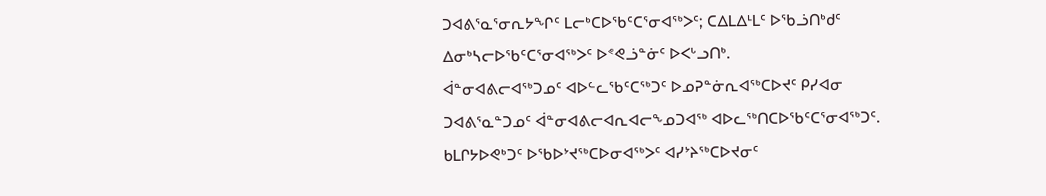ᑐᐊᕕᕐᓇᕐᓂᕆᔭᖏᑦ ᒪᓕᒃᑕᐅᖃᑦᑕᕐᓂᐊᖅᐳᑦ; ᑕᐃᒪᐃᒻᒪᑦ ᐅᖃᓘᑎᒃᑯᑦ ᐃᓂᒃᓴᓕᐅᖃᑦᑕᕐᓂᐊᖅᐳᑦ ᐅᕝᕙᓘᓐᓃᑦ ᐅᐸᒡᓗᑎᒃ.
ᐋᓐᓂᐊᕕᓕᐊᖅᑐᓄᑦ ᐊᐅᓪᓚᖃᑦᑕᖅᑐᑦ ᐅᓄᕈᓐᓃᕆᐊᖅᑕᐅᔪᑦ ᑭᓯᐊᓂ ᑐᐊᕕᕐᓇᓐᑐᓄᑦ ᐋᓐᓂᐊᕕᓕᐊᕆᐊᓕᖕᓄᑐᐊᖅ ᐊᐅᓚᖅᑎᑕᐅᖃᑦᑕᕐᓂᐊᖅᑐᑦ. ᑲᒪᒋᔭᐅᕙᒃᑐᑦ ᐅᖃᐅᔾᔪᖅᑕᐅᓂᐊᖅᐳᑦ ᐊᓯᔾᔨᖅᑕᐅᔪᓂᑦ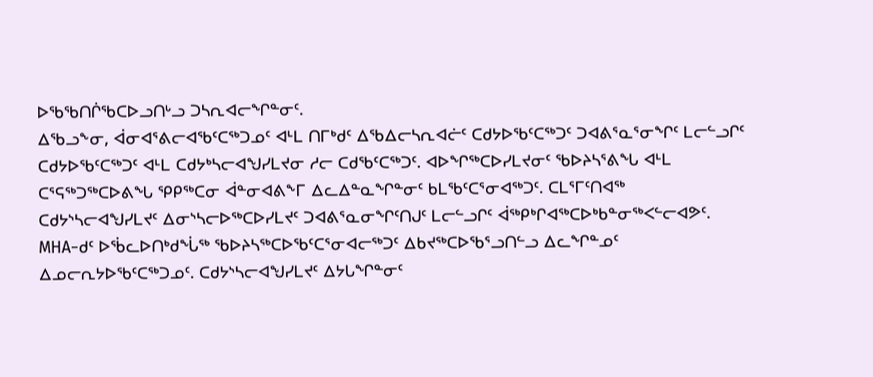ᐅᖃᖃᑎᒌᖃᑕᐅᓗᑎᒡᓗ ᑐᓴᕆᐊᓕᖏᓐᓂᑦ.
ᐃᖃᓗᖕᓂ, ᐋᓂᐊᕐᕕᓕᐊᖃᑦᑕᖅᑐᓄᑦ ᐊᒻᒪ ᑎᒥᒃᑯᑦ ᐃᖃᐃᓕᓴᕆᐊᓖᑦ ᑕᑯᔭᐅᖃᑦᑕᖅᑐᑦ ᑐᐊᕕᕐᓇᕐᓂᖏᑦ ᒪᓕᓪᓗᒋᑦ ᑕᑯᔭᐅᖃᑦᑕᖅᑐᑦ ᐊᒻᒪ ᑕᑯᔭᒃᓴᓕᐊᖑᓯᒪᔪᓂ ᓱᓕ ᑕᑯᖃᑦᑕᖅᑐᑦ. ᐊᐅᖏᖅᑕᐅᓯᒪᔪᓂᑦ ᖃᐅᔨᓴᕐᕕᖓ ᐊᒻᒪ ᑕᕐᕋᖅᑐᖅᑕᐅᕕᖓ ᕿᑭᖅᑕᓂ ᐋᓐᓂᐊᕕᖕᒥ ᐃᓚᐃᓐᓇᖏᓐᓂᑦ ᑲᒪᖃᑦᑕᕐᓂᐊᖅᑐᑦ. ᑕᒪᕐᒥᑦᑎᐊᖅ ᑕᑯᔭᔅᓴᓕᐊᖑᓯᒪᔪᑦ ᐃᓂᔅᓴᓕᐅᖅᑕᐅᓯᒪᔪᑦ ᑐᐊᕕᕐᓇᓂᖏᑦᑎᒍᑦ ᒪᓕᓪᓗᒋᑦ ᐋᖅᑭᒃᒋᐊᖅᑕᐅᒃᑲᓐᓂᖅᐸᓪᓕᐊᕗᑦ.
MHA−ᑯᑦ ᐅᖄᓚᐅᑎᒃᑯᖔᖅ ᖃᐅᔨᓴᖅᑕᐅᖃᑦᑕᕐᓂᐊᓕᖅᑐᑦ ᐃᑲᔪᖅᑕᐅᖃᕐᓗᑎᓪᓗ ᐃᓚᖏᓐᓄᑦ ᐃᓄᓕᕆᔭᐅᖃᑦᑕᖅᑐᓄᑦ. ᑕᑯᔭᔅᓴᓕᐊᖑᓯᒪᔪᑦ ᐃᔭᒐᖏᓐᓂᑦ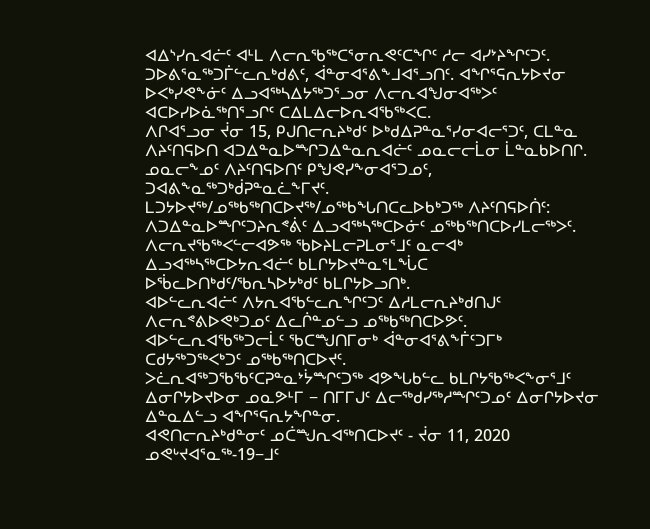ᐊᐃᔅᓯᕆᐊᓖᑦ ᐊᒻᒪ ᐱᓕᕆᖃᖅᑕᕐᓂᕆᕙᑦᑕᖏᑦ ᓱᓕ ᐊᓯᔾᔨᖏᑦᑐᑦ. ᑐᐅᕕᕐᓇᖅᑐᒦᓪᓚᕆᒃᑯᕕᑦ, ᐋᓐᓂᐊᕐᕕᖕᒧᐊᕐᓗᑎᑦ. ᐊᖏᕐᕋᕆᔭᐅᔪᓂ ᐅᐸᒃᓯᕙᖕᓃᑦ ᐃᓗᐊᖅᓴᐃᔭᖅᑐᕐᓗᓂ ᐱᓕᕆᐊᖑᓂᐊᖅᐳᑦ ᐊᑕᐅᓯᐅᓈᖅᑎᕐᓗᒋᑦ ᑕᐃᒪᐃᓕᐅᕆᐊᖃᖅᐸᑕ.
ᐱᒋᐊᕐᓗᓂ ᔫᓂ 15, ᑭᒍᑎᓕᕆᔨᒃᑯᑦ ᐅᒃᑯᐃᕈᓐᓇᕐᓯᓂᐊᓕᕐᑐᑦ, ᑕᒪᓐᓇ ᐱᔨᑦᑎᕋᐅᑎ ᐊᑐᐃᓐᓇᐅᙱᑐᐃᓐᓇᕆᐊᓖᑦ ᓄᓇᓕᓕᒫᓂ ᒫᓐᓇᑲᐅᑎᒋ. ᓄᓇᓕᖕᓄᑦ ᐱᔨᑦᑎᕋᐅᑎᑦ ᑭᖑᕙᓯᖕᓂᐊᕐᑐᓄᑦ, ᑐᐊᕕᖕᓇᖅᑐᒃᑰᕈᓐᓇᓛᖕᒥᔪᑦ.
ᒪᑐᔭᐅᔪᖅ/ᓄᖅᑲᖅᑎᑕᐅᔪᖅ/ᓄᖅᑲᖓᑎᑕᓚᐅᑲᒃᑐᖅ ᐱᔨᑦᑎᕋᐅᑏᑦ:
ᐱᑐᐃᓐᓇᐅᙱᑦᑐᔨᕆᕝᕖᑦ ᐃᓗᐊᖅᓴᖅᑕᐅᓃᑦ ᓄᖅᑲᖅᑎᑕᐅᓯᒪᓕᖅᐳᑦ. ᐱᓕᕆᔪᖃᖅᐸᓪᓕᐊᕗᖅ ᖃᐅᔨᒪᓕᕈᒪᓂᕐᒧᑦ ᓇᓕᐊᒃ ᐃᓗᐊᖅᓴᖅᑕᐅᔭᕆᐊᓖᑦ ᑲᒪᒋᔭᐅᔪᓐᓇᕐᒪᖔᑕ ᐅᖄᓚᐅᑎᒃᑯᑦ/ᖃᕆᓴᐅᔭᒃᑯᑦ ᑲᒪᒋᔭᐅᓗᑎᒃ.
ᐊᐅᓪᓚᕆᐊᓖᑦ ᐱᔭᕆᐊᖃᓪᓚᕆᖏᑦᑐᑦ ᐃᓱᒪᓕᕆᔨᒃᑯᑎᒍᑦ ᐱᓕᕆᕝᕕᐅᕙᒃᑐᓄᑦ ᐃᓚᒌᓐᓄᓪᓗ ᓄᖅᑲᖅᑎᑕᐅᕗᑦ. ᐊᐅᓪᓚᕆᐊᖃᖅᑐᓕᒫᑦ ᖃᑕᙳᑎᒥᓂᒃ ᐋᓐᓂᐊᕐᕕᖕᒦᑦᑐᒥᒃ ᑕᑯᔭᖅᑐᖅᐸᒃᑐᑦ ᓄᖅᑲᖅᑎᑕᐅᔪᑦ.
ᐳᓛᕆᐊᖅᑐᖃᖃᑦᑕᕈᓐᓇᔾᔮᙱᑦᑐᖅ ᐊᕗᖓᑲᓪᓚ ᑲᒪᒋᔭᖃᖅᐸᖕᓂᕐᒧᑦ ᐃᓂᒋᔭᐅᔪᐅᓂ ᓄᓇᕗᒻᒥ − ᑎᒥᒥᒍᑦ ᐃᓕᖅᑯᓯᖅᓱᙱᑦᑐᓄᑦ ᐃᓂᒋᔭᐅᔪᓂ ᐃᓐᓇᐃᓪᓗ ᐊᖏᕐᕋᕆᔭᖏᓐᓂ.
ᐊᕙᑎᓕᕆᔨᒃᑯᓐᓂᑦ ᓄᑖᙳᕆᐊᖅᑎᑕᐅᔪᑦ - ᔫᓂ 11, 2020
ᓄᕙᒡᔪᐊᕐᓇᖅ-19−ᒧᑦ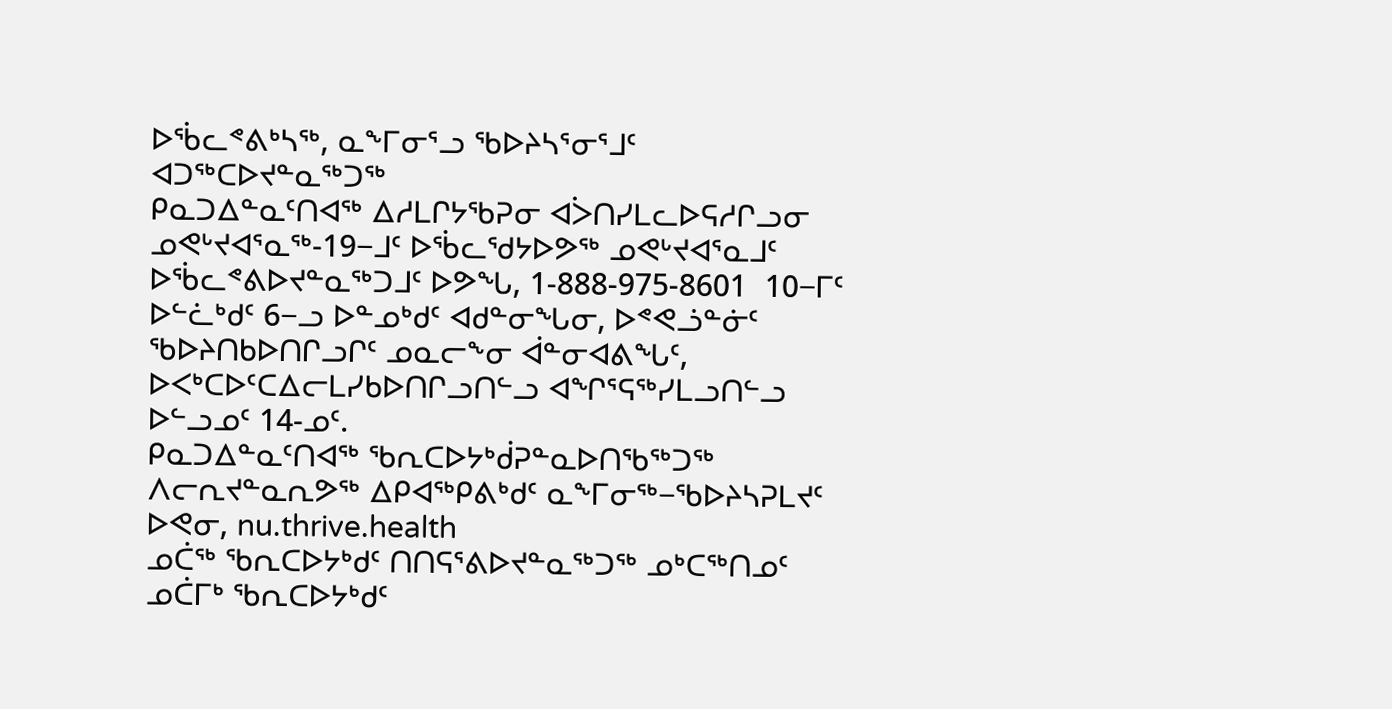ᐅᖄᓚᕝᕕᒃᓴᖅ, ᓇᖕᒥᓂᕐᓗ ᖃᐅᔨᓴᕐᓂᕐᒧᑦ ᐊᑐᖅᑕᐅᔪᓐᓇᖅᑐᖅ
ᑭᓇᑐᐃᓐᓇᑦᑎᐊᖅ ᐃᓱᒪᒋᔭᖃᕈᓂ ᐊᐴᑎᓯᒪᓚᐅᕋᓱᒋᓗᓂ ᓄᕙᒡᔪᐊᕐᓇᖅ-19−ᒧᑦ ᐅᖄᓚᖁᔭᐅᕗᖅ ᓄᕙᒡᔪᐊᕐᓇᒧᑦ ᐅᖄᓚᕝᕕᐅᔪᓐᓇᖅᑐᒧᑦ ᐅᕗᖓ, 1-888-975-8601  10−ᒥᑦ ᐅᓪᓛᒃᑯᑦ 6−ᓗ ᐅᓐᓄᒃᑯᑦ ᐊᑯᓐᓂᖓᓂ, ᐅᕝᕙᓘᓐᓃᑦ ᖃᐅᔨᑎᑲᐅᑎᒋᓗᒋᑦ ᓄᓇᓕᖕᓂ ᐋᓐᓂᐊᕕᖓᑦ,  ᐅᐸᒃᑕᐅᑦᑕᐃᓕᒪᓯᑲᐅᑎᒋᓗᑎᓪᓗ ᐊᖏᕐᕋᖅᓯᒪᓗᑎᓪᓗ ᐅᓪᓗᓄᑦ 14-ᓄᑦ.
ᑭᓇᑐᐃᓐᓇᑦᑎᐊᖅ ᖃᕆᑕᐅᔭᒃᑰᕈᓐᓇᐅᑎᖃᖅᑐᖅ ᐱᓕᕆᔪᓐᓇᕆᕗᖅ ᐃᑭᐊᖅᑭᕕᒃᑯᑦ ᓇᖕᒥᓂᖅ−ᖃᐅᔨᓴᕈᒪᔪᑦ ᐅᕙᓂ, nu.thrive.health
ᓄᑖᖅ ᖃᕆᑕᐅᔭᒃᑯᑦ ᑎᑎᕋᕐᕕᐅᔪᓐᓇᖅᑐᖅ ᓄᒃᑕᖅᑎᓄᑦ
ᓄᑖᒥᒃ ᖃᕆᑕᐅᔭᒃᑯᑦ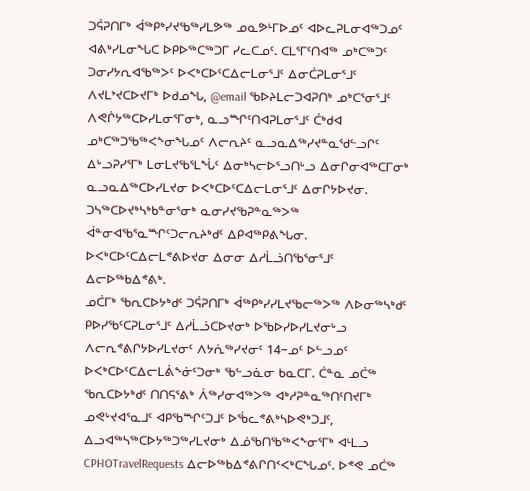ᑐᕌᕈᑎᒥᒃ ᐋᖅᑭᒃᓯᔪᖃᖅᓯᒪᕗᖅ ᓄᓇᕗᒻᒥᐅᓄᑦ ᐊᐅᓚᕈᒪᓂᐊᖅᑐᓄᑦ ᐊᕕᒃᓯᒪᓂᖓᑕ ᐅᑭᐅᖅᑕᖅᑐᒥ ᓯᓚᑕᓄᑦ. ᑕᒪᕐᒥᑦᑎᐊᖅ ᓄᒃᑕᖅᑐᑦ ᑐᓂᓯᔭᕆᐊᖃᖅᐳᑦ ᐅᐸᒃᑕᐅᑦᑕᐃᓕᒪᓂᕐᒧᑦ ᐃᓂᑖᕈᒪᓂᕐᒧᑦ ᐱᔪᒪᔾᔪᑕᐅᔪᒥᒃ ᐅᑯᓄᖓ, @email ᖃᐅᔨᒪᓕᑐᐊᕈᑎᒃ ᓄᒃᑕᕐᓂᕐᒧᑦ ᐱᕙᒌᔭᖅᑕᐅᓯᒪᓂᕐᒥᓂᒃ, ᓇᓗᙱᑦᑎᐊᕈᒪᓂᕐᒧᑦ ᑖᒃᑯᐊ ᓄᒃᑕᖅᑐᖃᖅᐸᖕᓂᖓᓄᑦ ᐱᓕᕆᔨᑦ ᓇᓗᓇᐃᖅᓯᔪᓐᓇᖁᓪᓗᒋᑦ ᐃᒡᓗᕈᓯᕐᒥᒃ ᒪᓂᒪᔪᖃᕐᒪᖔᑦ ᐃᓂᒃᓴᓕᐅᕐᓗᑎᒡᓗ ᐃᓂᒋᓂᐊᖅᑕᒥᓂᒃ ᓇᓗᓇᐃᖅᑕᐅᓯᒪᔪᓂ ᐅᐸᒃᑕᐅᑦᑕᐃᓕᒪᓂᕐᒧᑦ ᐃᓂᒋᔭᐅᔪᓂ. ᑐᓴᖅᑕᐅᔪᒃᓴᒃᑲᓐᓂᕐᓂᒃ ᓇᓂᓯᔪᖃᕈᓐᓇᖅᐳᖅ ᐋᓐᓂᐊᖃᕐᓇᙱᑦᑐᓕᕆᔨᒃᑯᑦ ᐃᑭᐊᖅᑭᕕᖓᓂ.
ᐅᐸᒃᑕᐅᑦᑕᐃᓕᒪᕝᕕᐅᔪᓂ ᐃᓂᓂ ᐃᓱᒫᓘᑎᖃᕐᓂᕐᒧᑦ ᐃᓕᐅᖅᑲᐃᕝᕕᒃ.
ᓄᑖᒥᒃ ᖃᕆᑕᐅᔭᒃᑯᑦ ᑐᕌᕈᑎᒥᒃ ᐋᖅᑭᒃᓯᓯᒪᔪᖃᓕᖅᐳᖅ ᐱᐅᓂᖅᓴᒃᑯᑦ ᑭᐅᓯᖃᑦᑕᕈᒪᓂᕐᒧᑦ ᐃᓱᒫᓘᑕᐅᔪᓂᒃ ᐅᖃᐅᓯᐅᓯᒪᔪᓂᒡᓗ ᐱᓕᕆᕝᕕᒋᔭᐅᓯᒪᔪᓂᑦ ᐱᔭᕇᖅᓯᔪᓂᑦ 14−ᓄᑦ ᐅᓪᓗᓄᑦ ᐅᐸᒃᑕᐅᑦᑕᐃᓕᒪᕖᖕᓃᑦᑐᓂᒃ ᖃᓪᓗᓈᓂ ᑲᓇᑕᒥ. ᑖᓐᓇ ᓄᑖᖅ ᖃᕆᑕᐅᔭᒃᑯᑦ ᑎᑎᕋᕐᕕᒃ ᐲᖅᓯᓂᐊᖅᐳᖅ ᐊᒃᓱᕈᓐᓇᖅᑎᑦᑎᔪᒥᒃ ᓄᕙᒡᔪᐊᕐᓇᒧᑦ ᐊᑭᖃᙱᑦᑐᒧᑦ ᐅᖄᓚᕝᕕᒃᓴᐅᕙᒃᑐᒧᑦ, ᐃᓗᐊᖅᓴᖅᑕᐅᔭᖅᑐᖅᓯᒪᔪᓂᒃ ᐃᓅᖃᑎᖃᖅᐸᖕᓂᕐᒥᒃ ᐊᒻᒪᓗ CPHOTravelRequests ᐃᓕᐅᖅᑲᐃᕝᕕᒋᑎᑉᐸᒃᑕᖓᓄᑦ. ᐅᕝᕙ ᓄᑖᖅ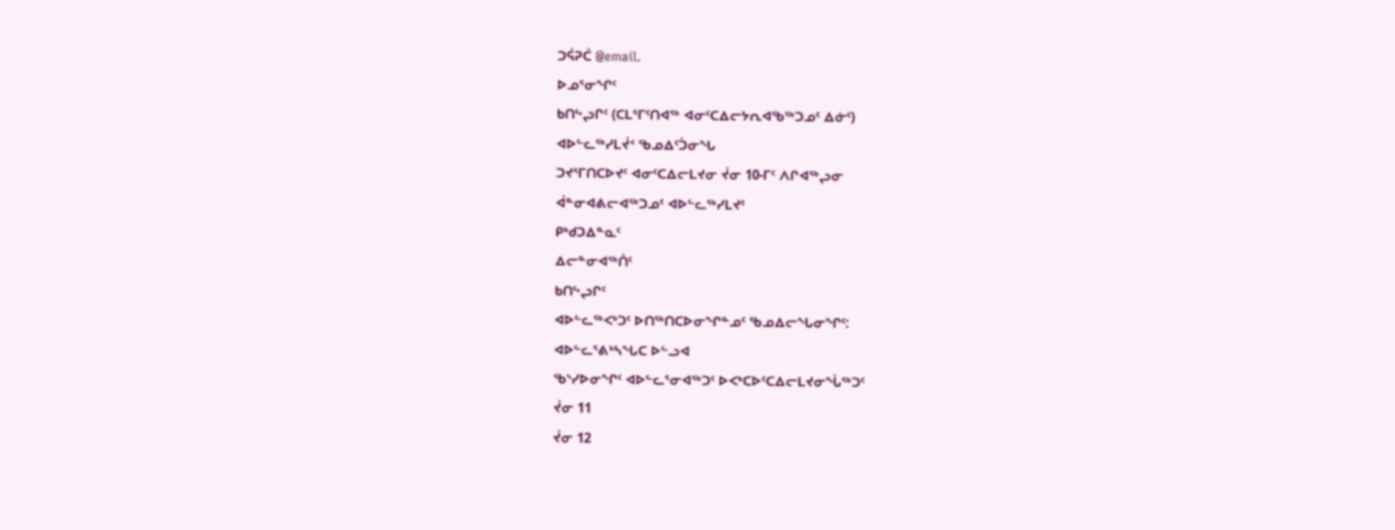ᑐᕌᕈᑖ @email.
ᐅᓄᕐᓂᖏᑦ
ᑲᑎᖦᖢᒋᑦ (ᑕᒪᕐᒥᑦᑎᐊᖅ ᐊᓂᑦᑕᐃᓕᔭᕆᐊᖃᖅᑐᓄᑦ ᐃᓃᑦ)
ᐊᐅᓪᓚᖅᓯᒪᔫᑉ ᖃᓄᐃᑦᑑᓂᖓ
ᑐᔪᕐᒥᑎᑕᐅᔪᑦ ᐊᓂᑦᑕᐃᓕᒪᔪᓂ ᔫᓂ 10-ᒥᑦ ᐱᒋᐊᖅᖢᓂ
ᐋᓐᓂᐊᕕᓕᐊᖅᑐᓄᑦ ᐊᐅᓪᓚᖅᓯᒪᔪᑦ
ᑭᒃᑯᑐᐃᓐᓇᑦ
ᐃᓕᓐᓂᐊᖅᑏᑦ
ᑲᑎᖦᖢᒋᑦ
ᐊᐅᓪᓚᖅᐸᒃᑐᑦ ᐅᑎᖅᑎᑕᐅᓂᖏᓐᓄᑦ ᖃᓄᐃᓕᖓᓂᖏᑦ:
ᐊᐅᓪᓚᕐᕕᒃᓴᖓᑕ ᐅᓪᓗᐊ
ᖃᔅᓯᐅᓂᖏᑦ ᐊᐅᓪᓚᕐᓂᐊᖅᑐᑦ ᐅᐸᒃᑕᐅᑦᑕᐃᓕᒪᔪᓂᖔᖅᑐᑦ
ᔫᓂ 11
ᔫᓂ 12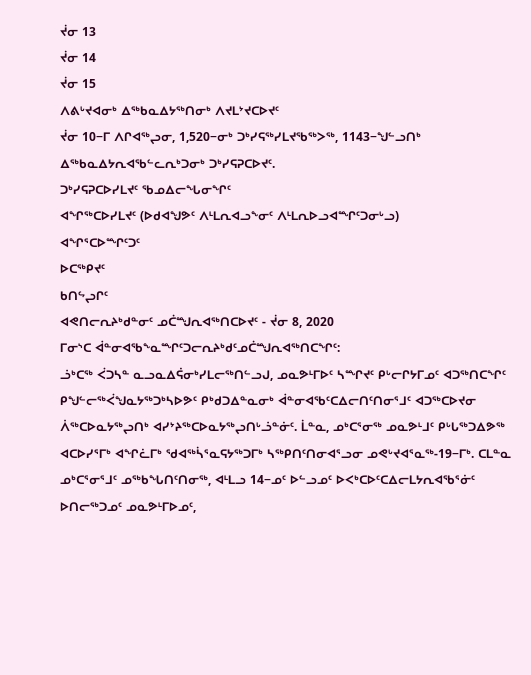ᔫᓂ 13
ᔫᓂ 14
ᔫᓂ 15
ᐱᕕᒡᔪᐊᓂᒃ ᐃᖅᑲᓇᐃᔭᖅᑎᓂᒃ ᐱᔪᒪᔾᔪᑕᐅᔪᑦ
ᔫᓂ 10−ᒥ ᐱᒋᐊᖅᖢᓂ, 1,520−ᓂᒃ ᑐᒃᓯᕋᖅᓯᒪᔪᖃᖅᐳᖅ, 1143−ᖑᓪᓗᑎᒃ ᐃᖅᑲᓇᐃᔭᕆᐊᖃᓪᓚᕆᒃᑐᓂᒃ ᑐᒃᓯᕋᕈᑕᐅᔪᑦ.
ᑐᒃᓯᕋᕈᑕᐅᓯᒪᔪᑦ ᖃᓄᐃᓕᖓᓂᖏᑦ
ᐊᖏᖅᑕᐅᓯᒪᔪᑦ (ᐅᑯᐊᖑᕗᑦ ᐱᒻᒪᕆᐊᓗᖕᓂᑦ ᐱᒻᒪᕆᐅᓗᐊᙱᑦᑐᓂᒡᓗ)
ᐊᖏᕐᑕᐅᙱᑦᑐᑦ
ᐅᑕᖅᑭᔪᑦ
ᑲᑎᖦᖢᒋᑦ
ᐊᕙᑎᓕᕆᔨᒃᑯᓐᓂᑦ ᓄᑖᙳᕆᐊᖅᑎᑕᐅᔪᑦ - ᔫᓂ 8, 2020
ᒥᓂᔅᑕ ᐋᓐᓂᐊᖃᖕᓇᙱᑦᑐᓕᕆᔨᒃᑯᑦᓄᑖᙳᕆᐊᖅᑎᑕᖏᑦ:
ᓘᒃᑕᖅ ᐹᑐᓴᓐ ᓇᓗᓇᐃᕌᓂᒃᓯᒪᓕᖅᑎᓪᓗᒍ, ᓄᓇᕗᒻᒥᐅᑦ ᓴᙱᔪᑦ ᑭᒡᓕᒋᔭᒥᓄᑦ ᐊᑐᖅᑎᑕᖏᑦ ᑭᖑᓪᓕᖅᐹᖑᓇᔭᖅᑐᒃᓴᐅᕗᑦ ᑭᒃᑯᑐᐃᓐᓇᓂᒃ ᐋᓐᓂᐊᖃᑦᑕᐃᓕᑎᑦᑎᓂᕐᒧᑦ ᐊᑐᖅᑕᐅᔪᓂ ᐲᖅᑕᐅᓇᔭᖅᖢᑎᒃ ᐊᓯᔾᔨᖅᑕᐅᓇᔭᖅᖢᑎᒡᓘᓐᓃᑦ. ᒫᓐᓇ, ᓄᒃᑕᕐᓂᖅ ᓄᓇᕗᒻᒧᑦ ᑭᒡᒐᖅᑐᐃᕗᖅ ᐊᑕᐅᓯᕐᒥᒃ ᐊᖏᓛᒥᒃ ᖁᐊᖅᓵᕐᓇᕋᔭᖅᑐᒥᒃ ᓴᖅᑭᑎᑦᑎᓂᐊᕐᓗᓂ ᓄᕙᒡᔪᐊᕐᓇᖅ-19−ᒥᒃ. ᑕᒪᓐᓇ ᓄᒃᑕᕐᓂᕐᒧᑦ ᓄᖅᑲᖓᑎᑦᑎᓂᖅ, ᐊᒻᒪᓗ 14−ᓄᑦ ᐅᓪᓗᓄᑦ ᐅᐸᒃᑕᐅᑦᑕᐃᓕᒪᔭᕆᐊᖃᕐᓃᑦ ᐅᑎᓕᖅᑐᓄᑦ ᓄᓇᕗᒻᒥᐅᓄᑦ,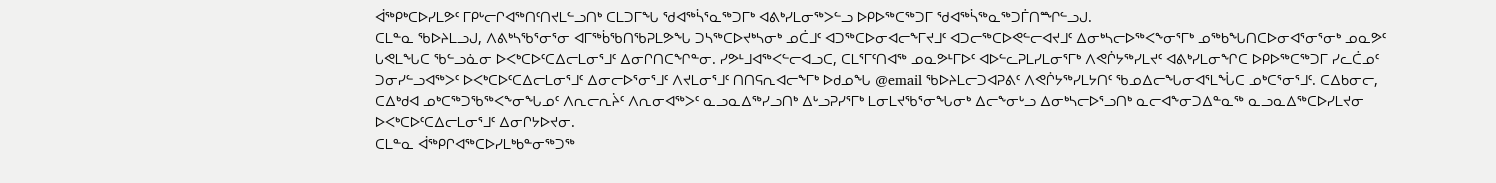ᐋᖅᑭᒃᑕᐅᓯᒪᕗᑦ ᒥᑭᒡᓕᒋᐊᖅᑎᑦᑎᔪᒪᓪᓗᑎᒃ ᑕᒪᑐᒥᖓ ᖁᐊᖅᓵᕐᓇᖅᑐᒥᒃ ᐊᕕᒃᓯᒪᓂᖅᐳᓪᓗ ᐅᑭᐅᖅᑕᖅᑐᒥ ᖁᐊᖅᓵᖅᓇᖅᑐᒦᑎᙱᓪᓗᒍ.
ᑕᒪᓐᓇ ᖃᐅᔨᒪᓗᒍ, ᐱᕕᒃᓴᖃᕐᓂᕐᓂ ᐊᒥᖅᑳᖃᑎᖃᕈᒪᕗᖓ ᑐᓴᖅᑕᐅᔪᒃᓴᓂᒃ ᓄᑖᒧᑦ ᐊᑐᖅᑕᐅᓂᐊᓕᖕᒥᔪᒧᑦ ᐊᑐᓕᖅᑕᐅᕙᓪᓕᐊᔪᒧᑦ ᐃᓂᒃᓴᓕᐅᖅᐸᖕᓂᕐᒥᒃ ᓄᖅᑲᖓᑎᑕᐅᓂᐊᕐᓂᕐᓂᒃ ᓄᓇᕗᑦ ᒐᕙᒪᖓᑕ ᖃᓪᓗᓈᓂ ᐅᐸᒃᑕᐅᑦᑕᐃᓕᒪᓂᕐᒧᑦ ᐃᓂᒋᑎᑕᖏᓐᓂ. ᓯᕗᒻᒧᐊᖅᐸᓪᓕᐊᓗᑕ, ᑕᒪᕐᒥᑦᑎᐊᖅ ᓄᓇᕗᒻᒥᐅᑦ ᐊᐅᓪᓚᕈᒪᓯᒪᓂᕐᒥᒃ ᐱᕙᒌᔭᖅᓯᒪᔪᑦ ᐊᕕᒃᓯᒪᓂᖏᑕ ᐅᑭᐅᖅᑕᖅᑐᒥ ᓯᓚᑖᓄᑦ ᑐᓂᓯᓪᓗᐊᖅᐳᑦ ᐅᐸᒃᑕᐅᑦᑕᐃᓕᒪᓂᕐᒧᑦ ᐃᓂᓕᐅᕐᓂᕐᒧᑦ ᐱᔪᒪᓂᕐᒧᑦ ᑎᑎᕋᕆᐊᓕᖕᒥᒃ ᐅᑯᓄᖓ @email ᖃᐅᔨᒪᓕᑐᐊᕈᕕᑦ ᐱᕙᒌᔭᖅᓯᒪᔭᑎᑦ ᖃᓄᐃᓕᖓᓂᐊᕐᒪᖔᑕ ᓄᒃᑕᕐᓂᕐᒧᑦ. ᑕᐃᑲᓂᓕ, ᑕᐃᒃᑯᐊ ᓄᒃᑕᖅᑐᖃᖅᐸᖕᓂᖓᓄᑦ ᐱᕆᓕᕆᔩᑦ ᐱᕆᓂᐊᖅᐳᑦ ᓇᓗᓇᐃᖅᓯᓗᑎᒃ ᐃᒡᓗᕈᓯᕐᒥᒃ ᒪᓂᒪᔪᖃᕐᓂᖓᓂᒃ ᐃᓕᖕᓂᒡᓗ ᐃᓂᒃᓴᓕᐅᕐᓗᑎᒃ ᓇᓕᐊᖕᓂᑐᐃᓐᓇᖅ ᓇᓗᓇᐃᖅᑕᐅᓯᒪᔪᓂ ᐅᐸᒃᑕᐅᑦᑕᐃᓕᒪᓂᕐᒧᑦ ᐃᓂᒋᔭᐅᔪᓂ.
ᑕᒪᓐᓇ ᐋᖅᑭᒋᐊᖅᑕᐅᓯᒪᒃᑲᓐᓂᖅᑐᖅ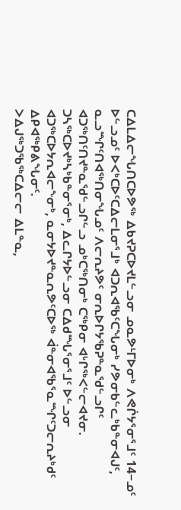ᑕᐃᒪᐃᓕᖓᑎᑕᐅᕗᖅ ᐃᑲᔪᕈᑕᐅᔪᒪᓪᓗᓂ ᓄᓇᕗᒻᒥᐅᓂᒃ ᐱᕙᒌᔭᕐᓂᕐᒧᑦ 14−ᓄᑦ ᐅᓪᓗᓄᑦ ᐅᐸᒃᑕᐅᑦᑕᐃᓕᒪᓂᕐᒧᒃ ᐊᑐᕆᐊᖃᑦᑕᖓᓂᒃ ᓯᕗᓂᑲᓪᓚᒃᑲᓐᓂᐊᒍᑦ, ᓇᓗᙱᑦᑎᐊᖅᑎᓂᖓᓄᑦ ᐱᓕᕆᔨᕗᑦ ᓂᕆᐅᒋᔭᖃᕈᓐᓇᖁᓪᓗᒋᑦ ᐊᑐᖅᑎᑦᑎᔪᓐᓇᖁᓪᓗᒋᓪᓗ ᓄᒃᑕᖅᑎᓂᒃ ᑕᖅᑭᓂ ᐊᒡᒋᖅᐸᓪᓕᐊᔪᓂ.  ᑐᓴᖅᑕᐅᔪᒃᓴᒃᑲᓐᓂᕐᓂᒃ, ᐃᓚᒋᔭᐅᓪᓗᓂ ᑕᐃᑯᙵᕐᓂᕐᒧᑦ ᐅᓪᓗᓂ ᐊᑐᖅᑕᐅᔭᕆᐊᓕᖕᓂᒃ, ᓇᓂᔭᐅᔪᓐᓇᕆᕗᑦᑕᐅᖅ ᐋᓐᓂᐊᖃᕐᓇᙱᑦᑐᓕᕆᔨᒃᑯᑦ ᐃᑭᐊᖅᑭᕕᖓᓂᑦ.
ᐳᐃᒍᖅᑐᖃᖅᑕᐃᓕᓕ ᐃᒪᓐᓇ,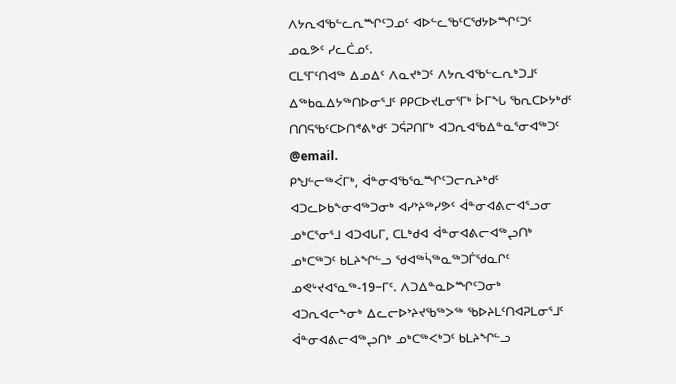ᐱᔭᕆᐊᖃᓪᓚᕆᙱᑦᑐᓄᑦ ᐊᐅᓪᓚᖃᑦᑕᖁᔭᐅᙱᑦᑐᑦ ᓄᓇᕗᑦ ᓯᓚᑖᓄᑦ.
ᑕᒪᕐᒥᑦᑎᐊᖅ ᐃᓄᐃᑦ ᐱᓇᔪᒃᑐᑦ ᐱᔭᕆᐊᖃᓪᓚᕆᒃᑐᒧᑦ ᐃᖅᑲᓇᐃᔭᖅᑎᐅᓂᕐᒧᑦ ᑭᑭᑕᐅᔪᒪᓂᕐᒥᒃ ᐆᒥᖓ ᖃᕆᑕᐅᔭᒃᑯᑦ ᑎᑎᕋᖃᑦᑕᐅᑎᕝᕕᒃᑯᑦ ᑐᕌᕈᑎᒥᒃ ᐊᑐᕆᐊᖃᐃᓐᓇᕐᓂᐊᖅᑐᑦ @email.
ᑭᖑᓪᓕᖅᐹᒥᒃ, ᐋᓐᓂᐊᖃᕐᓇᙱᑦᑐᓕᕆᔨᒃᑯᑦ ᐊᑐᓚᐅᑲᖕᓂᐊᖅᑐᓂᒃ ᐊᓯᔾᔨᖅᓯᕗᑦ ᐋᓐᓂᐊᕕᓕᐊᕐᓗᓂ ᓄᒃᑕᕐᓂᕐᒧ ᐊᑐᐊᒐᒥ, ᑕᒪᒃᑯᐊ ᐋᓐᓂᐊᕕᓕᐊᖅᖢᑎᒃ ᓄᒃᑕᖅᑐᑦ ᑲᒪᔨᖏᓪᓗ ᖁᐊᖅᓵᖅᓇᖅᑐᒦᖁᓇᒋᑦ ᓄᕙᒡᔪᐊᕐᓇᖅ-19−ᒥᑦ. ᐱᑐᐃᓐᓇᐅᙱᑦᑐᓂᒃ ᐊᑐᕆᐊᓕᖕᓂᒃ ᐃᓚᓕᐅᔾᔨᔪᖃᖅᐳᖅ ᖃᐅᔨᒪᑦᑎᐊᕈᒪᓂᕐᒧᑦ ᐋᓐᓂᐊᕕᓕᐊᖅᖢᑎᒃ ᓄᒃᑕᖅᐸᒃᑐᑦ ᑲᒪᔨᖏᓪᓗ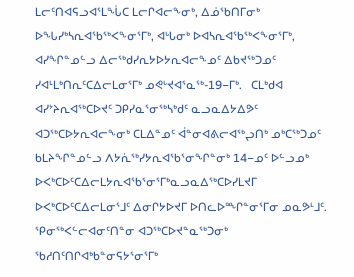ᒪᓕᑦᑎᐊᕋᓗᐊᕐᒪᖔᑕ ᒪᓕᒋᐊᓕᖕᓂᒃ, ᐃᓅᖃᑎᒥᓂᒃ ᐅᖓᓯᒃᓴᕆᐊᖃᖅᐸᖕᓂᕐᒥᒃ, ᐊᒡᒐᓂᒃ ᐅᐊᓴᕆᐊᖃᖅᐸᖕᓂᕐᒥᒃ, ᐊᓯᖏᓐᓄᓪᓗ ᐃᓕᖅᑯᓯᕆᔭᐅᔭᕆᐊᓕᖕᓄᑦ ᐃᑲᔪᖅᑐᓄᑦ ᓯᐊᒻᒪᒃᑎᕆᑦᑕᐃᓕᒪᓂᕐᒥᒃ ᓄᕙᒡᔪᐊᕐᓇᖅ-19−ᒥᒃ.   ᑕᒪᒃᑯᐊ ᐊᓯᔾᔨᕆᐊᖅᑕᐅᔪᑦ ᑐᑭᓯᓇᕐᓂᖅᓴᒃᑯᑦ ᓇᓗᓇᐃᔭᐃᕗᑦ ᐊᑐᖅᑕᐅᔭᕆᐊᓕᖕᓂᒃ ᑕᒪᐃᓐᓄᑦ ᐋᓐᓂᐊᕕᓕᐊᖅᖢᑎᒃ ᓄᒃᑕᖅᑐᓄᑦ ᑲᒪᔨᖏᓐᓄᓪᓗ ᐱᔭᕇᖅᓯᔭᕆᐊᖃᕐᓂᖏᓐᓂᒃ 14−ᓄᑦ ᐅᓪᓗᓄᒃ ᐅᐸᒃᑕᐅᑦᑕᐃᓕᒪᔭᕆᐊᖃᕐᓂᕐᒥᒃᓇᓗᓇᐃᖅᑕᐅᓯᒪᔪᒥ ᐅᐸᒃᑕᐅᑦᑕᐃᓕᒪᓂᕐᒧᑦ ᐃᓂᒋᔭᐅᔪᒥ ᐅᑎᓚᐅᙱᓐᓂᕐᒥᓂ ᓄᓇᕗᒻᒧᑦ.
ᕿᓂᖅᐸᓪᓕᐊᓂᑦᑎᓐᓂ ᐊᑐᖅᑕᐅᔪᓐᓇᖅᑐᓂᒃ ᖃᓱᑎᑦᑎᒋᐊᒃᑲᓐᓂᕋᔭᕐᓂᕐᒥᒃ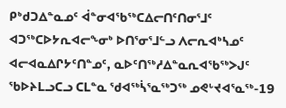ᑭᒃᑯᑐᐃᓐᓇᓄᑦ ᐋᓐᓂᐊᖃᖅᑕᐃᓕᑎᑦᑎᓂᕐᒧᑦ ᐊᑐᖅᑕᐅᔭᕆᐊᓕᖕᓂᒃ ᐅᑎᕐᓂᕐᒧᓪᓗ ᐱᓕᕆᐊᒃᓴᓄᑦ ᐊᓕᐊᓇᐃᒋᔭᑦᑎᓐᓄᑦ, ᓇᐅᑦᑎᖅᓱᐃᓐᓇᕆᐊᖃᖅᐳᒍᑦ ᖃᐅᔨᒪᓗᑕᓗ ᑕᒪᓐᓇ ᖁᐊᖅᓵᕐᓇᖅᑐᖅ ᓄᕙᒡᔪᐊᕐᓇᖅ-19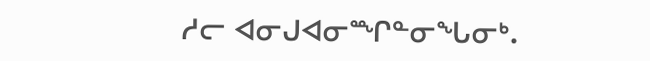ᓱᓕ ᐊᓂᒍᐊᓂᙱᓐᓂᖓᓂᒃ.